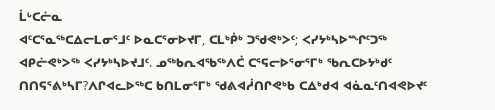ᒫᒡᑕᓖᓇ
ᐊᑦᑕᕐᓇᖅᑕᐃᓕᒪᓂᕐᒧᑦ ᐅᓇᑕᕐᓂᐅᔪᒥ, ᑕᒪᒃᑮᒃ ᑐᖁᕙᒃᐳᑦ; ᐸᓯᔭᒃᓴᐅᙱᑦᑐᖅ ᐊᑭᓖᕙᒃᐳᖅ ᐸᓯᔭᒃᓴᐅᔪᒧᑦ. ᓄᖅᑲᕆᐊᖃᖅᐱᑖ ᑕᕐᕋᓕᐅᕐᓂᕐᒥᒃ ᖃᕆᑕᐅᔭᒃᑯᑦ ᑎᑎᕋᕐᕕᒃᓴᒥ?ᐱᒋᐊᓚᐅᖅᑕ ᑲᑎᒪᓂᕐᒥᒃ ᖁᕕᐊᓲᑎᒋᕙᒃᑲ ᑕᐃᒃᑯᐊ ᐊᓈᓇᑦᑎᐊᕙᐅᔪᑦ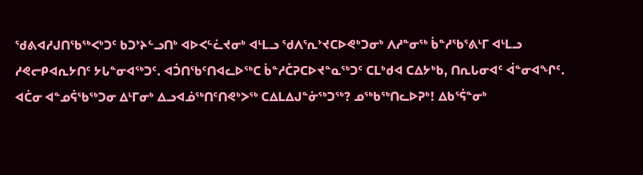ᖁᕕᐊᓱᒍᑎᖃᖅᐸᒃᑐᑦ ᑲᑐᔾᔨᓪᓗᑎᒃ ᐊᐅᐸᓪᓛᔪᓂᒃ ᐊᒻᒪᓗ ᖁᐱᕐᕆᔾᔪᑕᐅᕙᒃᑐᓂᒃ ᐱᓱᓐᓂᖅ ᑳᓐᓱᖃᕐᕕᒻᒥ ᐊᒻᒪᓗ ᓱᕙᓕᑭᐊᕆᔭᑎᑦ ᔭᒐᓐᓂᐊᖅᑐᑦ. ᐊᑑᑎᖃᑦᑎᐊᓚᐅᖅᑕ ᑳᓐᓱᑖᕈᑕᐅᔪᓐᓇᖅᑐᑦ ᑕᒪᒃᑯᐊ ᑕᐃᔭᒃᑲ, ᑎᕆᒐᓂᐊᑦ ᐋᓐᓂᐊᖏᑦ. ᐊᑖᓂ ᐊᓐᓄᕌᖃᖅᑐᓂ ᐃᒻᒥᓂᒃ ᐃᓗᐊᓅᖅᑎᑦᑎᕙᒃᐳᖅ ᑕᐃᒪᐃᒍᓐᓃᖅᑐᖅ? ᓄᖅᑲᖅᑎᓚᐅᕈᒃ! ᐃᑲᕐᕌᓐᓂᒃ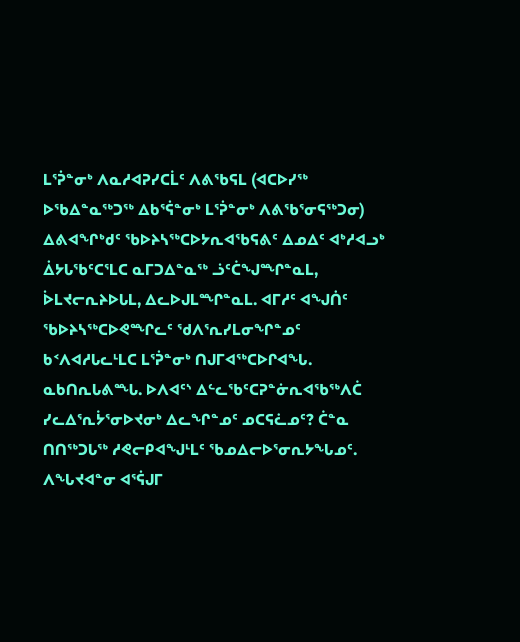ᒪᕐᕉᓐᓂᒃ ᐱᓇᓱᐊᕈᓯᑕᒫᑦ ᐱᕕᖃᕋᒪ (ᐊᑕᐅᓯᖅ ᐅᖃᐃᓐᓇᖅᑐᖅ ᐃᑲᕐᕌᓐᓂᒃ ᒪᕐᕉᓐᓂᒃ ᐱᕕᖃᕐᓂᕋᖅᑐᓂ) ᐃᕕᐊᖏᒃᑯᑦ ᖃᐅᔨᓴᖅᑕᐅᔭᕆᐊᖃᕋᕕᑦ ᐃᓄᐃᑦ ᐊᒃᓱᐊᓗᒃ ᐄᔭᒐᖃᑦᑕᕐᒪᑕ ᓇᒥᑐᐃᓐᓇᖅ ᓘᑦᑖᖑᙱᓐᓇᒪ, ᐆᒪᔪᓕᕆᔨᐅᒐᒪ, ᐃᓚᐅᒍᒪᙱᓐᓇᒪ. ᐊᒥᓱᑦ ᐊᖑᑏᑦ ᖃᐅᔨᓴᖅᑕᐅᕙᙱᓚᑦ ᖁᐱᕐᕆᓯᒪᓂᖏᓐᓄᑦ ᑲᑉᐱᐊᓱᒐᓚᒻᒪᑕ ᒪᕐᕉᓐᓂᒃ ᑎᒍᒥᐊᖅᑕᐅᒋᐊᖓ. ᓇᑲᑎᕆᒐᕕᙵ. ᐅᐱᐊᑦᔅ ᐃᓪᓚᖃᑦᑕᕈᓐᓃᕆᐊᖃᖅᐱᑖ ᓯᓚᐃᕐᕆᔮᕐᓂᐅᔪᓂᒃ ᐃᓚᖏᓐᓄᑦ ᓄᑕᕋᓛᓄᑦ? ᑖᓐᓇ ᑎᑎᖅᑐᒐᖅ ᓱᕙᓕᑭᐊᖑᒻᒪᑦ ᖃᓄᐃᓕᐅᕐᓂᕆᔭᖓᓄᑦ. ᐱᖓᔪᐊᓐᓂ ᐊᕐᕌᒍᒥ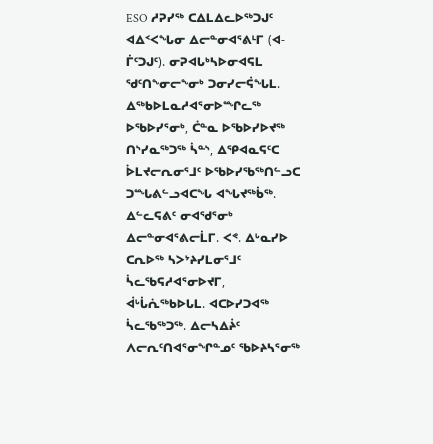ESO ᓱᕈᓯᖅ ᑕᐃᒪᐃᓚᐅᖅᑐᒍᑦ ᐊᐃᑉᐸᖓᓂ ᐃᓕᓐᓂᐊᕐᕕᒻᒥ (ᐊ-ᒦᑦᑐᒍᑦ). ᓂᕈᐊᒐᒃᓴᐅᓂᐊᕋᒪ ᖁᑦᑎᖕᓂᓕᖕᓂᒃ ᑐᓂᓯᓕᕌᖓᒪ. ᐃᖅᑲᐅᒪᓇᓱᐊᕐᓂᐅᙱᓚᖅ ᐅᖃᐅᓯᕐᓂᒃ, ᑖᓐᓇ ᐅᖃᐅᓯᐅᔪᖅ ᑎᔅᓯᓇᖅᑐᖅ ᓵᓐᔅ, ᐃᕿᐊᓇᕋᑦᑕ ᐆᒪᔪᓕᕆᓂᕐᒧᑦ ᐅᖃᐅᓯᖃᖅᑎᓪᓗᑕ ᑐᙵᕕᓪᓗᐊᑕᖓ ᐊᖓᔪᖅᑳᖅ. ᐃᓪᓚᕋᕕᑦ ᓂᐊᖁᕐᓂᒃ ᐃᓕᓐᓂᐊᕐᕕᓕᒫᒥ. ᐸᕝ. ᐃᒡᓇᓯᐅ ᑕᕆᐅᖅ ᓴᐳᔾᔨᓯᒪᓂᕐᒧᑦ ᓵᓚᖃᕋᓱᐊᕐᓂᐅᔪᒥ, ᐋᒡᒑᕇᖅᑲᐅᒐᒪ. ᐊᑕᐅᓯᑐᐊᖅ ᓵᓚᖃᖅᑐᖅ. ᐃᓕᓴᐃᔩᑦ ᐱᓕᕆᑦᑎᐊᕐᓂᖏᓐᓄᑦ ᖃᐅᔨᓴᕐᓂᖅ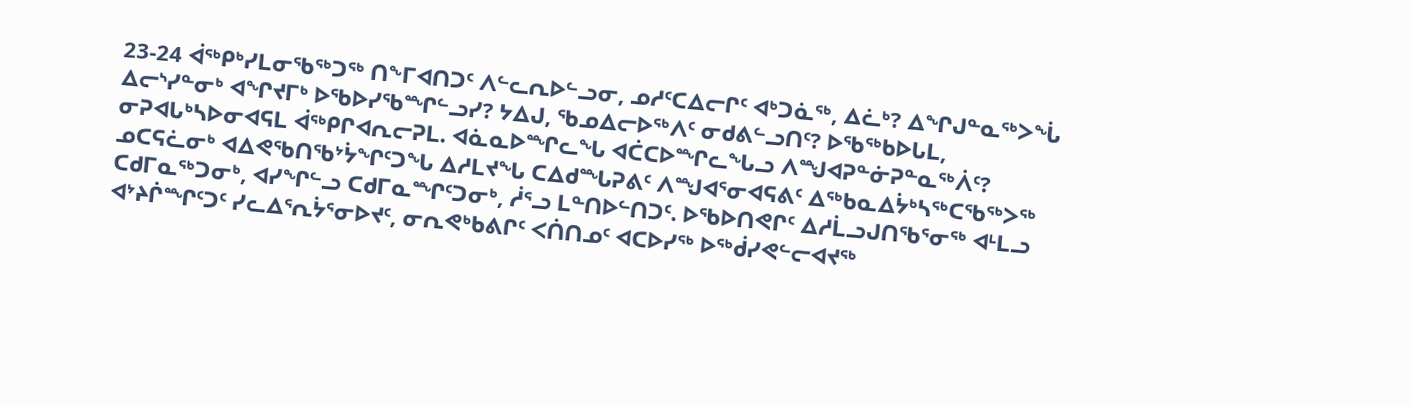23-24 ᐋᖅᑭᒃᓯᒪᓂᖃᖅᑐᖅ ᑎᖕᒥᐊᑎᑐᑦ ᐱᓪᓚᕆᐅᓪᓗᓂ, ᓄᓱᑦᑕᐃᓕᒋᑦ ᐊᒃᑐᓈᖅ, ᐃᓛᒃ? ᐃᖏᒍᓐᓇᖅᐳᖔ ᐃᓕᔅᓯᓐᓂᒃ ᐊᖏᔪᒥᒃ ᐅᖃᐅᓯᖃᙱᓪᓗᓯ? ᔭᐃᒍ, ᖃᓄᐃᓕᐅᖅᐱᑦ ᓂᑯᕕᓪᓗᑎᑦ? ᐅᖃᖅᑲᐅᒐᒪ, ᓂᕈᐊᒐᒃᓴᐅᓂᐊᕋᒪ ᐋᖅᑭᒋᐊᕆᓕᕈᒪ. ᐊᓈᓇᐅᙱᓚᖓ ᐊᑖᑕᐅᙱᓚᖓᓗ ᐱᙳᐊᕈᓐᓃᕈᓐᓇᖅᐲᑦ? ᓄᑕᕋᓛᓂᒃ ᐊᐃᕙᖃᑎᖃᔾᔮᖏᑦᑐᖓ ᐃᓱᒪᔪᖓ ᑕᐃᑯᙵᕈᕕᑦ ᐱᙳᐊᕐᓂᐊᕋᕕᑦ ᐃᖅᑲᓇᐃᔮᒃᓴᖅᑕᖃᖅᐳᖅ ᑕᑯᒥᓇᖅᑐᓂᒃ, ᐊᓯᖏᓪᓗ ᑕᑯᒥᓇᙱᑦᑐᓂᒃ, ᓲᕐᓗ ᒪᓐᑎᐅᓪᑎᑐᑦ. ᐅᖃᐅᑎᕙᒋᑦ ᐃᓱᒫᓗᒍᑎᖃᕐᓂᖅ ᐊᒻᒪᓗ ᐊᔾᔨᒌᙱᑦᑐᑦ ᓯᓚᐃᕐᕆᔮᕐᓂᐅᔪᑦ, ᓂᕆᕙᒃᑲᕕᒋᑦ ᐸᑏᑎᓄᑦ ᐊᑕᐅᓯᖅ ᐅᖅᑰᓯᕙᓪᓕᐊᔪᖅ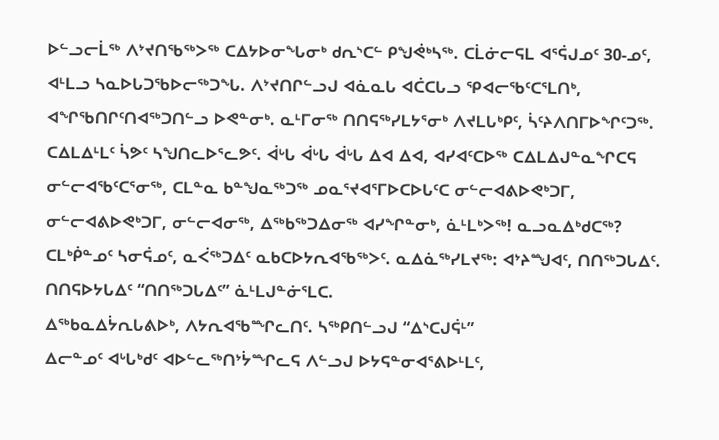ᐅᓪᓗᓕᒫᖅ ᐱᔾᔪᑎᖃᖅᐳᖅ ᑕᐃᔭᐅᓂᖓᓂᒃ ᑯᕆᔅᑕᓪ ᑭᖑᕚᒃᓴᖅ. ᑕᒫᓃᓕᕋᒪ ᐊᕐᕌᒍᓄᑦ 30-ᓄᑦ, ᐊᒻᒪᓗ ᓴᓇᐅᒐᑐᖃᐅᓕᖅᑐᖓ. ᐱᔾᔪᑎᒋᓪᓗᒍ ᐊᓈᓇᒐ ᐊᑖᑕᒐᓗ ᕿᐊᓕᖃᑦᑕᕐᒪᑎᒃ, ᐊᖏᖃᑎᒋᑦᑎᐊᖅᑐᑎᓪᓗ ᐅᕙᓐᓂᒃ. ᓇᒻᒥᓂᖅ ᑎᑎᕋᖅᓯᒪᔭᕐᓂᒃ ᐱᔪᒪᒐᒃᑭᑦ, ᓵᑦᔨᐱᑎᒥᐅᖏᑦᑐᖅ. ᑕᐃᒪᐃᒻᒪᑦ ᓵᕗᑦ ᓴᖑᑎᓚᐅᕐᓚᕗᑦ. ᐋᒡᒐ ᐋᒡᒐ ᐋᒡᒐ ᐃᐊ ᐃᐊ, ᐊᓯᐊᑦᑕᐅᖅ ᑕᐃᒪᐃᒍᓐᓇᖏᑕᕋ ᓂᓪᓕᐊᖃᑦᑕᕐᓂᖅ, ᑕᒪᓐᓇ ᑲᓐᖑᓇᖅᑐᖅ ᓄᓇᕐᔪᐊᕐᒥᐅᑕᐅᒐᑦᑕ ᓂᓪᓕᐊᕕᐅᕙᒃᑐᒥ, ᓂᓪᓕᐊᕕᐅᕙᒃᑐᒥ, ᓂᓪᓕᐊᓂᖅ, ᐃᖅᑲᖅᑐᐃᓂᖅ ᐊᓯᖏᓐᓂᒃ, ᓈᒻᒪᒃᐳᖅ! ᓇᓗᓇᐃᒃᑯᑕᖅ? ᑕᒪᒃᑮᓐᓄᑦ ᓴᓂᕌᓄᑦ, ᓇᐹᖅᑐᐃᑦ ᓇᑲᑕᐅᔭᕆᐊᖃᖅᐳᑦ. ᓇᐃᓈᖅᓯᒪᔪᖅ: ᐊᔾᔨᙳᐊᑦ, ᑎᑎᖅᑐᒐᐃᑦ. ᑎᑎᕋᐅᔭᒐᐃᑦ “ᑎᑎᖅᑐᒐᐃᑦ” ᓈᒻᒪᒍᓐᓃᕐᒪᑕ.
ᐃᖅᑲᓇᐃᔮᕆᒐᕕᐅᒃ, ᐱᔭᕆᐊᖃᙱᓚᑎᑦ. ᓴᖅᑭᑎᓪᓗᒍ “ᐃᔅᑕᒍᕌᒻ”
ᐃᓕᓐᓄᑦ ᐊᒡᒐᒃᑯᑦ ᐊᐅᓪᓚᖅᑎᔾᔮᙱᓚᕋ ᐱᓪᓗᒍ ᐅᔭᕋᓐᓂᐊᕐᕕᐅᒻᒪᑦ,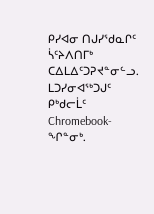ᑭᓯᐊᓂ ᑎᒍᓯᖁᓇᒋᑦ ᓵᑦᔨᐱᑎᒥᒃ ᑕᐃᒪᐃᑦᑐᕈᔪᓐᓂᓪᓗ.
ᒪᑐᓯᓂᐊᖅᑐᒍᑦ ᑭᒃᑯᓕᒫᑦ Chromebook-ᖏᓐᓂᒃ.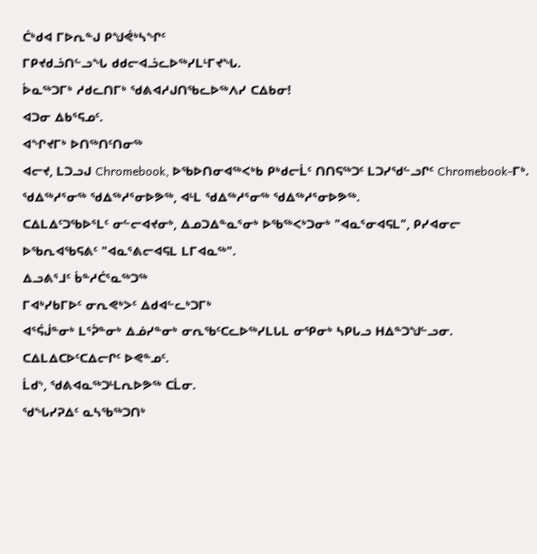ᑖᒃᑯᐊ ᒥᐅᕆᓐᒍ ᑭᖑᕚᒃᓴᖏᑦ
ᒥᑭᔪᑯᓘᑎᓪᓗᖓ ᑯᑯᓕᐊᓘᓚᐅᖅᓯᒪᒻᒥᔪᖓ.
ᐆᓇᖅᑐᒥᒃ ᓱᑯᓚᑎᒥᒃ ᖁᕕᐊᓱᒍᑎᖃᓚᐅᖅᐱᓯ ᑕᐃᑲᓂ!
ᐊᑐᓂ ᐃᑲᕐᕋᓄᑦ.
ᐊᖏᔪᒥᒃ ᐅᑎᖅᑎᑦᑎᓂᖅ
ᐊᓕᔪ, ᒪᑐᓗᒍ Chromebook, ᐅᖃᐅᑎᓂᐊᖅᐸᒃᑲ ᑭᒃᑯᓕᒫᑦ ᑎᑎᕋᖅᑐᑦ ᒪᑐᓯᖁᓪᓗᒋᑦ Chromebook-ᒥᒃ.
ᖁᐃᖅᓱᕐᓂᖅ ᖁᐃᖅᓱᕐᓂᐅᕗᖅ, ᐊᒻᒪ ᖁᐃᖅᓱᕐᓂᖅ ᖁᐃᖅᓱᕐᓂᐅᕗᖅ.
ᑕᐃᒪᐃᑦᑐᖃᐅᕐᒪᑦ ᓂᓪᓕᐊᔪᓂᒃ, ᐃᓄᑐᐃᓐᓇᕐᓂᒃ ᐅᖃᖅᐸᒃᑐᓂᒃ "ᐊᓇᕐᓂᐊᕋᒪ", ᑭᓯᐊᓂᓕ ᐅᖃᕆᐊᖃᕋᕕᑦ "ᐊᓇᕐᕕᓕᐊᕋᒪ ᒪᒥᐊᓇᖅ".
ᐃᓗᕕᕐᒧᑦ ᑳᓐᓱᑖᕐᓇᖅᑐᖅ
ᒥᐊᒃᓯᑲᒥᐅᑦ ᓂᕆᕙᒃᐳᑦ ᐃᑯᐊᓪᓚᒃᑐᒥᒃ
ᐊᕐᕌᒎᓐᓂᒃ ᒪᕐᕉᓐᓂᒃ ᐃᓅᓯᓐᓂᒃ ᓂᕆᖃᑦᑕᓚᐅᖅᓯᒪᒐᒪ ᓂᕿᓂᒃ ᓴᑭᒐᓗ ᕼᐃᓐᑐᖑᓪᓗᓂ.
ᑕᐃᒪᐃᑕᐅᑦᑕᐃᓕᒋᑦ ᐅᕙᓐᓄᑦ.
ᒫᑯᔅ, ᖁᕕᐊᓇᖅᑐᒻᒪᕆᐅᕗᖅ ᑕᒫᓂ.
ᖁᖓᓯᕈᐃᑦ ᓇᓴᖃᖅᑐᑎᒃ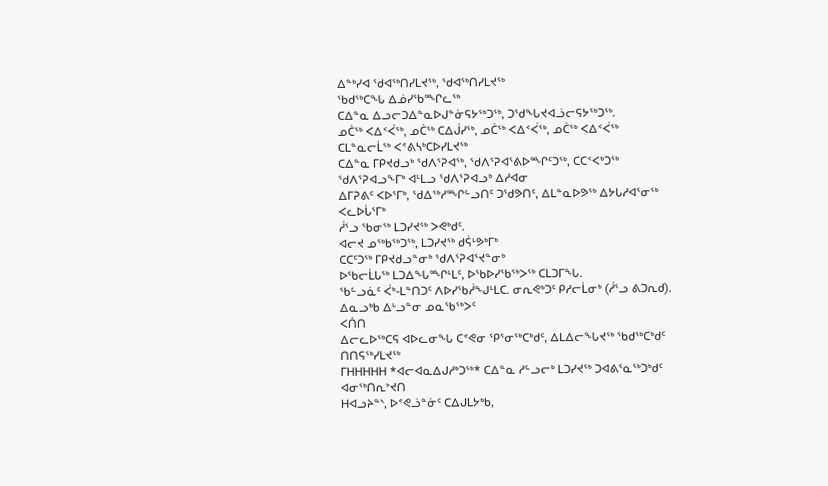ᐃᓐᒃᓯᐊ ᖁᐊᖅᑎᓯᒪᔪᖅ, ᖁᐊᖅᑎᓯᒪᔪᖅ
ᖃᑯᖅᑕᖓ ᐃᓅᓯᖃᙱᓚᖅ
ᑕᐃᓐᓇ ᐃᓗᓕᑐᐃᓐᓇᐅᒍᓐᓃᕋᔭᖅᑐᖅ, ᑐᖁᖓᔪᐊᓘᓕᕋᔭᖅᑐᖅ.
ᓄᑖᖅ ᐸᐃᑉᐹᖅ, ᓄᑖᖅ ᑕᐃᒎᓯᖅ, ᓄᑖᖅ ᐸᐃᑉᐹᖅ, ᓄᑖᖅ ᐸᐃᑉᐹᖅ
ᑕᒪᓐᓇᓕᒫᖅ ᐸᕝᕕᓴᒃᑕᐅᓯᒪᔪᖅ
ᑕᐃᓐᓇ ᒥᑭᔪᑯᓗᒃ ᖁᐱᕐᕈᐊᖅ, ᖁᐱᕐᕈᐊᕐᕕᐅᙱᑦᑐᖅ, ᑕᑕᑉᐸᒃᑐᖅ ᖁᐱᕐᕈᐊᓗᖕᒥᒃ ᐊᒻᒪᓗ ᖁᐱᕐᕈᐊᓗᒃ ᐃᓱᐊᓂ
ᐃᒥᕈᕕᑦ ᐸᐅᕐᒥᒃ, ᖁᐃᖅᓱᙱᓪᓗᑎᑦ ᑐᖁᕗᑎᑦ, ᐃᒪᓐᓇᐅᕗᖅ ᐃᔭᒐᓱᐊᕐᓂᖅ ᐸᓚᐅᒑᕐᒥᒃ
ᓲᕐᓗ ᖃᓂᖅ ᒪᑐᓯᔪᖅ ᐳᕙᒃᑯᑦ.
ᐊᓕᔪ ᓄᖅᑲᖅᑐᖅ, ᒪᑐᓯᔪᖅ ᑯᕌᒻᕗᒃᒥᒃ
ᑕᑕᑦᑐᖅ ᒥᑭᔪᑯᓗᓐᓂᒃ ᖁᐱᕐᕈᐊᕐᔪᓐᓂᒃ
ᐅᖃᓕᒫᒐᖅ ᒪᑐᐃᖓᙱᒻᒪᑦ, ᐅᖃᐅᓯᖃᖅᐳᖅ ᑕᒪᑐᒥᖓ.
ᖃᓪᓗᓈᑦ ᐹᒃ-ᒪᓐᑎᑐᑦ ᐱᐅᓯᖃᓲᖑᒻᒪᑕ. ᓂᕆᕙᒃᑐᑦ ᑭᓱᓕᒫᓂᒃ (ᓲᕐᓗ ᕕᑐᕆᑯ).
ᐃᓇᓗᒃᑲ ᐃᒡᓗᓐᓂ ᓄᓇᖃᖅᐳᑦ
ᐸᑏᑎ
ᐃᓕᓚᐅᖅᑕᕋ ᐊᐅᓚᓂᖓ ᑕᕝᕙᓂ ᕿᕐᓂᖅᑕᒃᑯᑦ, ᐃᒪᐃᓕᖓᔪᖅ ᖃᑯᖅᑕᒃᑯᑦ ᑎᑎᕋᖅᓯᒪᔪᖅ
ᒥᕼᕼᕼᕼᕼ *ᐊᓕᐊᓇᐃᒍᓱᒃᑐᖅ* ᑕᐃᓐᓇ ᓱᓪᓗᓕᒃ ᒪᑐᓯᔪᖅ ᑐᐊᕕᕐᓇᖅᑐᒃᑯᑦ ᐊᓂᖅᑎᕆᔾᔪᑎ
ᕼᐊᓗᔨᓐᔅ, ᐅᕝᕙᓘᓐᓃᑦ ᑕᐃᒍᒪᔭᒃᑲ,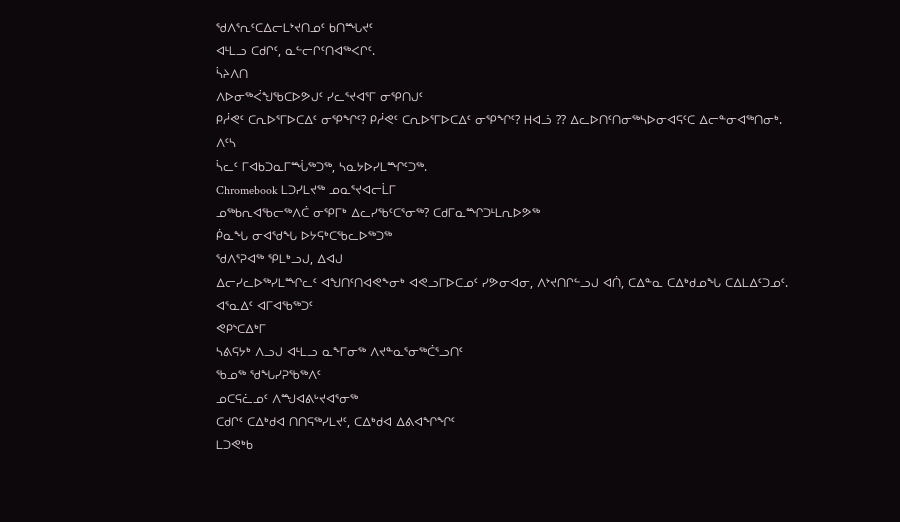ᖁᐱᕐᕆᑦᑕᐃᓕᒪᔾᔪᑎᓄᑦ ᑲᑎᙵᔪᑦ
ᐊᒻᒪᓗ ᑕᑯᒋᑦ, ᓇᓪᓕᒋᑦᑎᐊᖅᐸᒋᑦ.
ᓵᔨᐱᑎ
ᐱᐅᓂᖅᐹᖑᖃᑕᐅᕗᒍᑦ ᓯᓚᕐᔪᐊᕐᒥ ᓂᕿᑎᒍᑦ
ᑭᓲᕙᑦ ᑕᕆᐅᕐᒥᐅᑕᐃᑦ ᓂᕿᖏᑦ? ᑭᓲᕙᑦ ᑕᕆᐅᕐᒥᐅᑕᐃᑦ ᓂᕿᖏᑦ? ᕼᐊᓘ ?? ᐃᓚᐅᑎᑦᑎᓂᖅᓴᐅᓂᐊᕋᑦᑕ ᐃᓕᓐᓂᐊᖅᑎᓂᒃ.
ᐱᑦᓴ
ᓵᓚᑦ ᒥᐊᑲᑐᓇᒥᙶᖅᑐᖅ, ᓴᓇᔭᐅᓯᒪᙱᑦᑐᖅ.
Chromebook ᒪᑐᓯᒪᔪᖅ ᓄᓇᕐᔪᐊᓕᒫᒥ
ᓄᖅᑲᕆᐊᖃᓕᖅᐱᑖ ᓂᕿᒥᒃ ᐃᓚᓯᖃᑦᑕᕐᓂᖅ? ᑕᑯᒥᓇᙱᑐᒻᒪᕆᐅᕗᖅ
ᑮᓇᖓ ᓂᐊᖁᖓ ᐅᔭᕋᒃᑕᖃᓚᐅᖅᑐᖅ
ᖁᐱᕐᕈᐊᖅ ᕿᒪᒃᓗᒍ, ᐃᐊᒍ
ᐃᓕᓯᓚᐅᖅᓯᒪᙱᓚᑦ ᐊᖑᑎᑦᑎᐊᕙᖕᓂᒃ ᐊᕙᓗᒥᐅᑕᓄᑦ ᓯᕗᓂᐊᓂ, ᐱᔾᔪᑎᒋᓪᓗᒍ ᐊᑏ, ᑕᐃᓐᓇ ᑕᐃᒃᑯᓄᖓ ᑕᐃᒪᐃᑦᑐᓄᑦ.
ᐊᕐᓇᐃᑦ ᐊᒥᐊᖃᖅᑐᑦ
ᕙᑭᔅᑕᐃᒃᒥ
ᓴᕕᕋᔭᒃ ᐱᓗᒍ ᐊᒻᒪᓗ ᓇᖕᒥᓂᖅ ᐱᔪᓐᓇᕐᓂᖅᑖᕐᓗᑎᑦ
ᖃᓄᖅ ᖁᖓᓯᕈᖃᖅᐱᑦ
ᓄᑕᕋᓛᓄᑦ ᐱᙳᐊᕕᒡᔪᐊᕐᓂᖅ
ᑕᑯᒋᑦ ᑕᐃᒃᑯᐊ ᑎᑎᕋᖅᓯᒪᔪᑦ, ᑕᐃᒃᑯᐊ ᐃᕕᐊᖏᖏᑦ
ᒪᑐᕙᒃᑲ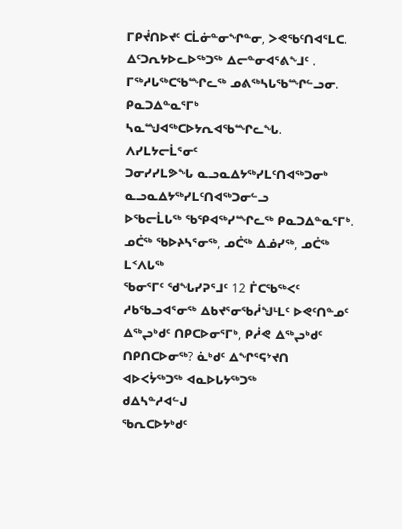ᒥᑭᔫᑎᐅᔪᑦ ᑕᒫᓃᓐᓂᖏᓐᓂ, ᐳᕙᖃᑦᑎᐊᕐᒪᑕ.
ᐃᑦᑐᕆᔭᐅᓚᐅᖅᑐᖅ ᐃᓕᓐᓂᐊᕐᕕᖕᒧᑦ .
ᒥᖅᓱᒐᖅᑕᖃᙱᓚᖅ ᓄᕕᖅᓴᒐᖃᙱᓪᓗᓂ.
ᑭᓇᑐᐃᓐᓇᕐᒥᒃ ᓴᓇᙳᐊᖅᑕᐅᔭᕆᐊᖃᙱᓚᖓ.
ᐱᓯᒪᔭᓕᒫᕐᓂᑦ
ᑐᓂᓯᓯᒪᕗᖓ ᓇᓗᓇᐃᔭᖅᓯᒪᑦᑎᐊᖅᑐᓂᒃ ᓇᓗᓇᐃᔭᖅᓯᒪᑦᑎᐊᖅᑐᓂᓪᓗ
ᐅᖃᓕᒫᒐᖅ ᖃᕿᐊᖅᓯᙱᓚᖅ ᑭᓇᑐᐃᓐᓇᕐᒥᒃ.
ᓄᑖᖅ ᖃᐅᔨᓴᕐᓂᖅ, ᓄᑖᖅ ᐃᓅᓯᖅ, ᓄᑖᖅ ᒪᑉᐱᒐᖅ
ᖃᓂᕐᒥᑦ ᖁᖓᓯᕈᕐᒧᑦ 12 ᒦᑕᖃᖅᐸᑦ
ᓱᑲᖃᓗᐊᕐᓂᖅ ᐃᑲᔪᕐᓂᖃᓲᖑᒻᒪᑦ ᐅᕙᑦᑎᓐᓄᑦ ᐃᖅᖢᒃᑯᑦ ᑎᑭᑕᐅᓂᕐᒥᒃ, ᑭᓲᕙ ᐃᖅᖢᒃᑯᑦ ᑎᑭᑎᑕᐅᓂᖅ? ᓈᒃᑯᑦ ᐃᖏᕐᕋᔾᔪᑎ
ᐊᐅᐸᔮᖅᑐᖅ ᐊᓇᐅᒐᔭᖅᑐᖅ
ᑯᐃᓴᓐᓱᐊᓪᒍ
ᖃᕆᑕᐅᔭᒃᑯᑦ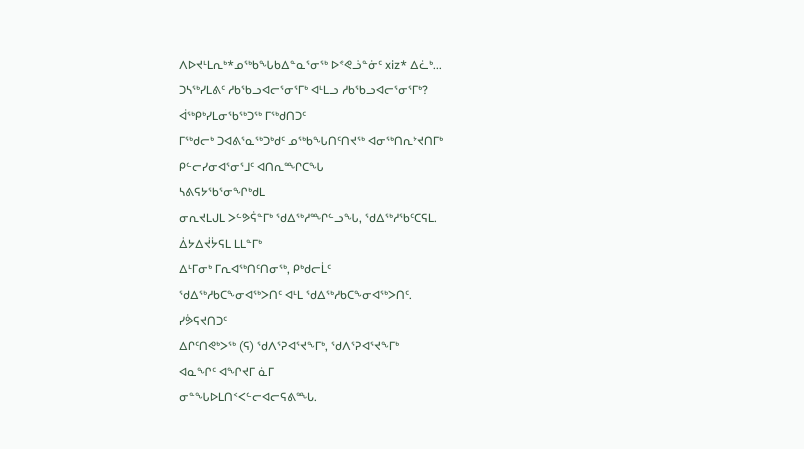ᐱᐅᔪᒻᒪᕆᒃ*ᓄᖅᑲᖓᑲᐃᓐᓇᕐᓂᖅ ᐅᕝᕙᓘᓐᓃᑦ xiz* ᐃᓛᒃ...
ᑐᓴᖅᓯᒪᕕᑦ ᓱᑲᖃᓗᐊᓕᕐᓂᕐᒥᒃ ᐊᒻᒪᓗ ᓱᑲᖃᓗᐊᓕᕐᓂᕐᒥᒃ?
ᐋᖅᑭᒃᓯᒪᓂᖃᖅᑐᖅ ᒥᖅᑯᑎᑐᑦ
ᒥᖅᑯᓕᒃ ᑐᐊᕕᕐᓇᖅᑐᒃᑯᑦ ᓄᖅᑲᖓᑎᑦᑎᔪᖅ ᐊᓂᖅᑎᕆᔾᔪᑎᒥᒃ
ᑭᓪᓕᓯᓂᐊᕐᓂᕐᒧᑦ ᐊᑎᕆᙱᑕᖓ
ᓴᕕᕋᔭᖃᕐᓂᖏᒃᑯᒪ
ᓂᕆᔪᒪᒍᒪ ᐳᓪᕗᕌᓐᒥᒃ ᖁᐃᖅᓱᙱᓪᓗᖓ, ᖁᐃᖅᓱᖃᑦᑕᕋᒪ.
ᐄᔭᐃᔫᔮᕋᒪ ᒪᒪᓐᒥᒃ
ᐃᒻᒥᓂᒃ ᒥᕆᐊᖅᑎᑦᑎᓂᖅ, ᑭᒃᑯᓕᒫᑦ
ᖁᐃᖅᓱᑲᑕᖕᓂᐊᖅᐳᑎᑦ ᐊᒻᒪ ᖁᐃᖅᓱᑲᑕᖕᓂᐊᖅᐳᑎᑦ.
ᓯᕘᕋᔪᑎᑐᑦ
ᐃᒋᑦᑎᕙᒃᐳᖅ (ᕋ) ᖁᐱᕐᕈᐊᕐᔪᖕᒥᒃ, ᖁᐱᕐᕈᐊᕐᔪᖕᒥᒃ
ᐊᓇᖏᑦ ᐊᖏᔪᒥ ᓈᒥ
ᓂᓐᖓᐅᒪᑎᑉᐸᓪᓕᐊᓕᕋᕕᙵ.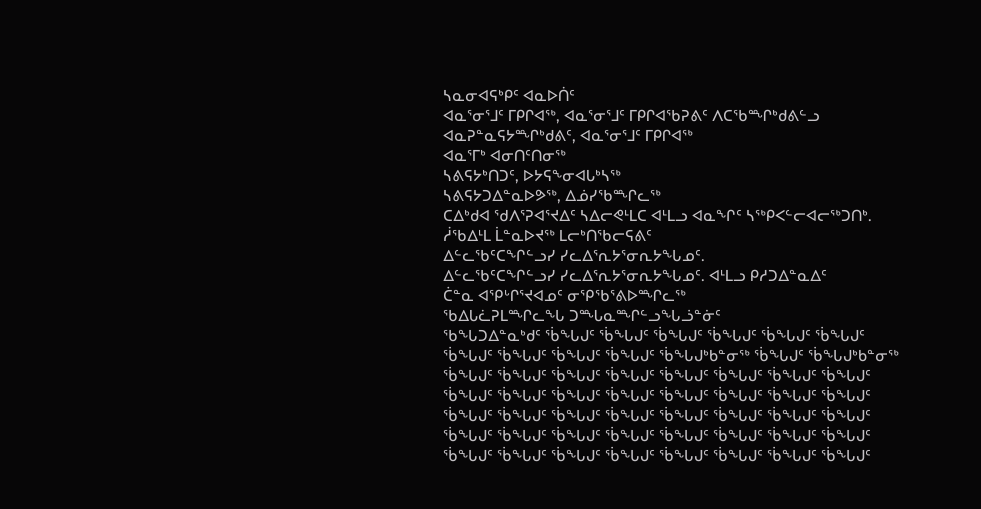ᓴᓇᓂᐊᕋᒃᑭᑦ ᐊᓇᐅᑏᑦ
ᐊᓇᕐᓂᕐᒧᑦ ᒥᑭᒋᐊᖅ, ᐊᓇᕐᓂᕐᒧᑦ ᒥᑭᒋᐊᖃᕈᕕᑦ ᐱᑕᖃᙱᒃᑯᕕᓪᓗ ᐊᓇᕈᓐᓇᕋᔭᙱᒃᑯᕕᑦ, ᐊᓇᕐᓂᕐᒧᑦ ᒥᑭᒋᐊᖅ
ᐊᓇᕐᒥᒃ ᐊᓂᑎᑦᑎᓂᖅ
ᓴᕕᕋᔭᒃᑎᑐᑦ, ᐅᔭᕋᖕᓂᐊᒐᒃᓴᖅ
ᓴᕕᕋᔭᑐᐃᓐᓇᐅᕗᖅ, ᐃᓅᓯᖃᙱᓚᖅ
ᑕᐃᒃᑯᐊ ᖁᐱᕐᕈᐊᕐᔪᐃᑦ ᓴᐃᓕᕙᒻᒪᑕ ᐊᒻᒪᓗ ᐊᓇᖏᑦ ᓴᖅᑭᐸᓪᓕᐊᓕᖅᑐᑎᒃ.
ᓲᖃᐃᒻᒪ ᒫᓐᓇᐅᔪᖅ ᒪᓕᒃᑎᖃᓕᕋᕕᑦ
ᐃᓪᓚᖃᑦᑕᖏᓪᓗᓯ ᓯᓚᐃᕐᕆᔭᕐᓂᕆᔭᖓᓄᑦ.
ᐃᓪᓚᖃᑦᑕᖏᓪᓗᓯ ᓯᓚᐃᕐᕆᔭᕐᓂᕆᔭᖓᓄᑦ. ᐊᒻᒪᓗ ᑭᓱᑐᐃᓐᓇᐃᑦ
ᑖᓐᓇ ᐊᕿᒡᒋᕐᔪᐊᓄᑦ ᓂᕿᖃᕐᕕᐅᙱᓚᖅ
ᖃᐃᒐᓛᕈᒪᙱᓚᖓ ᑐᙵᓇᙱᓪᓗᖓᓘᓐᓃᑦ
ᖃᖓᑐᐃᓐᓇᒃᑯᑦ ᖄᖓᒍᑦ ᖄᖓᒍᑦ ᖄᖓᒍᑦ ᖄᖓᒍᑦ ᖄᖓᒍᑦ ᖄᖓᒍᑦ ᖄᖓᒍᑦ ᖄᖓᒍᑦ ᖄᖓᒍᑦ ᖄᖓᒍᑦ ᖄᖓᒍᒃᑲᓐᓂᖅ ᖄᖓᒍᑦ ᖄᖓᒍᒃᑲᓐᓂᖅ ᖄᖓᒍᑦ ᖄᖓᒍᑦ ᖄᖓᒍᑦ ᖄᖓᒍᑦ ᖄᖓᒍᑦ ᖄᖓᒍᑦ ᖄᖓᒍᑦ ᖄᖓᒍᑦ ᖄᖓᒍᑦ ᖄᖓᒍᑦ ᖄᖓᒍᑦ ᖄᖓᒍᑦ ᖄᖓᒍᑦ ᖄᖓᒍᑦ ᖄᖓᒍᑦ ᖄᖓᒍᑦ ᖄᖓᒍᑦ ᖄᖓᒍᑦ ᖄᖓᒍᑦ ᖄᖓᒍᑦ ᖄᖓᒍᑦ ᖄᖓᒍᑦ ᖄᖓᒍᑦ ᖄᖓᒍᑦ ᖄᖓᒍᑦ ᖄᖓᒍᑦ ᖄᖓᒍᑦ ᖄᖓᒍᑦ ᖄᖓᒍᑦ ᖄᖓᒍᑦ ᖄᖓᒍᑦ ᖄᖓᒍᑦ ᖄᖓᒍᑦ ᖄᖓᒍᑦ ᖄᖓᒍᑦ ᖄᖓᒍᑦ ᖄᖓᒍᑦ ᖄᖓᒍᑦ ᖄᖓᒍᑦ ᖄᖓᒍᑦ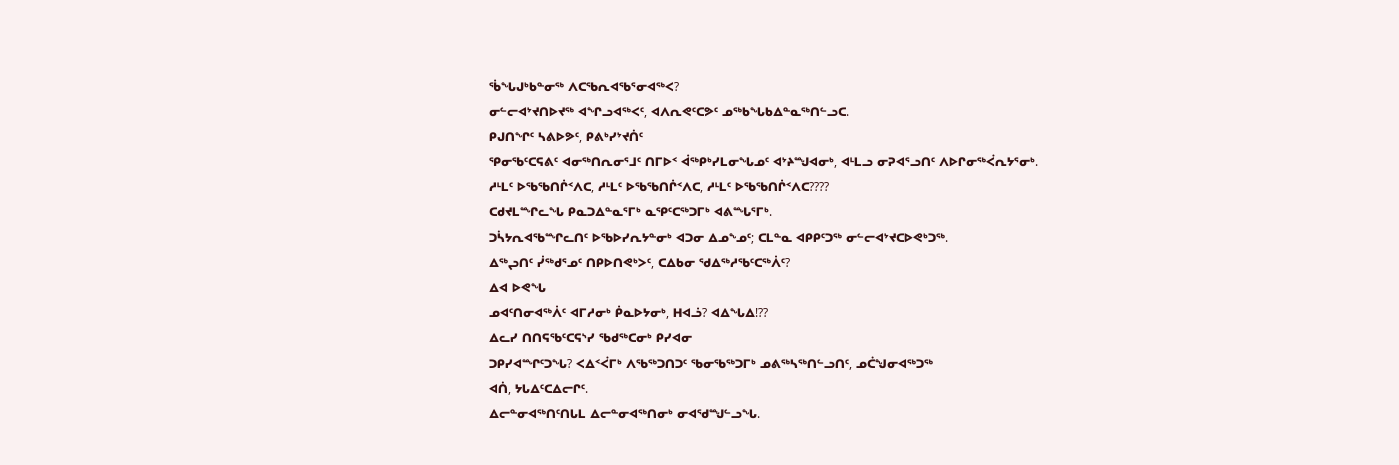ᖄᖓᒍᒃᑲᓐᓂᖅ ᐱᑕᖃᕆᐊᖃᕐᓂᐊᖅᐸ?
ᓂᓪᓕᐊᔾᔪᑎᐅᔪᖅ ᐊᖏᓗᐊᖅᐸᑦ, ᐊᐱᕆᕙᑦᑕᕗᑦ ᓄᖅᑲᖓᑲᐃᓐᓇᖅᑎᓪᓗᑕ.
ᑭᒍᑎᖏᑦ ᓴᕕᐅᕗᑦ, ᑭᕕᒃᓯᔾᔪᑏᑦ
ᕿᓂᖃᑦᑕᕋᕕᑦ ᐊᓂᖅᑎᕆᓂᕐᒧᑦ ᑎᒥᐅᑉ ᐋᖅᑭᒃᓯᒪᓂᖓᓄᑦ ᐊᔾᔨᙳᐊᓂᒃ, ᐊᒻᒪᓗ ᓂᕈᐊᕐᓗᑎᑦ ᐱᐅᒋᓂᖅᐹᕆᔭᕐᓂᒃ.
ᓱᒻᒪᑦ ᐅᖃᖃᑎᒌᑉᐱᑕ, ᓱᒻᒪᑦ ᐅᖃᖃᑎᒌᑉᐱᑕ, ᓱᒻᒪᑦ ᐅᖃᖃᑎᒌᑉᐱᑕ????
ᑕᑯᔪᒪᙱᓚᖓ ᑭᓇᑐᐃᓐᓇᕐᒥᒃ ᓇᕿᑦᑕᖅᑐᒥᒃ ᐊᕕᙵᕐᒥᒃ.
ᑐᓵᔭᕆᐊᖃᙱᓚᑎᑦ ᐅᖃᐅᓯᕆᔭᓐᓂᒃ ᐊᑐᓂ ᐃᓄᖕᓄᑦ; ᑕᒪᓐᓇ ᐊᑭᑭᑦᑐᖅ ᓂᓪᓕᐊᔾᔪᑕᐅᕙᒃᑐᖅ.
ᐃᖅᖢᑎᑦ ᓰᖅᑯᕐᓄᑦ ᑎᑭᐅᑎᕙᒃᐳᑦ, ᑕᐃᑲᓂ ᖁᐃᖅᓱᖃᑦᑕᖅᐲᑦ?
ᐃᐊ ᐅᕙᖓ
ᓄᐊᑦᑎᓂᐊᖅᐲᑦ ᐊᒥᓱᓂᒃ ᑮᓇᐅᔭᓂᒃ, ᕼᐊᓘ? ᐊᐃᖓᐃ!??
ᐃᓚᓯ ᑎᑎᕋᖃᑦᑕᕋᔅᓯ ᖃᑯᖅᑕᓂᒃ ᑭᓯᐊᓂ
ᑐᑭᓯᐊᙱᑦᑐᖓ? ᐸᐃᑉᐹᒥᒃ ᐱᖃᖅᑐᑎᑐᑦ ᖃᓂᖃᖅᑐᒥᒃ ᓄᕕᖅᓴᖅᑎᓪᓗᑎᑦ, ᓄᑖᖑᓂᐊᖅᑐᖅ
ᐊᑏ, ᔭᒐᐃᑦᑕᐃᓕᒋᑦ.
ᐃᓕᓐᓂᐊᖅᑎᑦᑎᒐᒪ ᐃᓕᓐᓂᐊᖅᑎᓂᒃ ᓂᐊᖁᙳᓪᓗᖓ.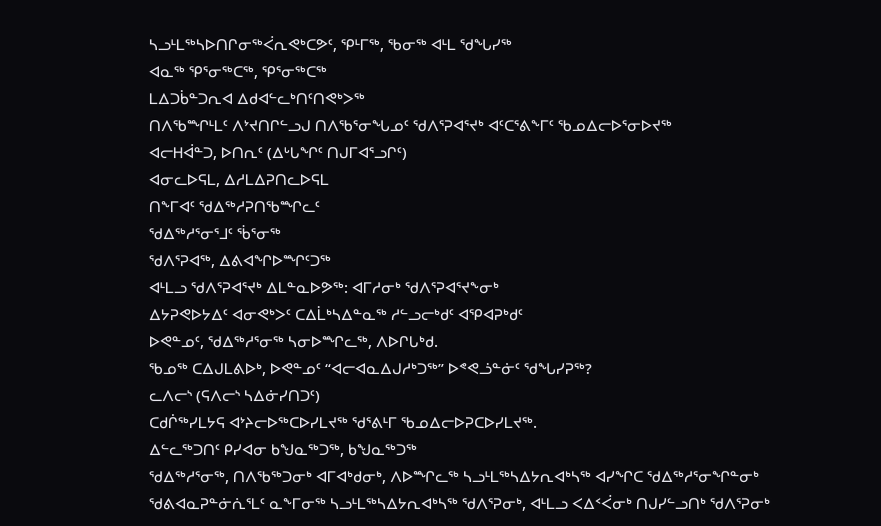ᓴᓗᒻᒪᖅᓴᐅᑎᒋᓂᖅᐹᕆᕙᒃᑕᕗᑦ, ᕿᒻᒥᖅ, ᖃᓂᖅ ᐊᒻᒪ ᖁᖓᓯᖅ
ᐊᓇᖅ ᕿᕐᓂᖅᑕᖅ, ᕿᕐᓂᖅᑕᖅ
ᒪᐃᑐᑳᓐᑐᕆᐊ ᐃᑯᐊᓪᓚᒃᑎᑦᑎᕙᒃᐳᖅ
ᑎᐱᖃᙱᒻᒪᑦ ᐱᔾᔪᑎᒋᓪᓗᒍ ᑎᐱᖃᕐᓂᖓᓄᑦ ᖁᐱᕐᕈᐊᕐᔪᒃ ᐊᑦᑕᕐᕕᖕᒥᑦ ᖃᓄᐃᓕᐅᕐᓂᐅᔪᖅ
ᐊᓕᕼᐋᓐᑐ, ᐅᑎᕆᑦ (ᐃᒡᒐᖏᑦ ᑎᒍᒥᐊᕐᓗᒋᑦ)
ᐊᓂᓚᐅᕋᒪ, ᐃᓱᒪᐃᕈᑎᓚᐅᕋᒪ
ᑎᖕᒥᐊᑦ ᖁᐃᖅᓱᕈᑎᖃᙱᓚᑦ
ᖁᐃᖅᓱᕐᓂᕐᒧᑦ ᖄᕐᓂᖅ
ᖁᐱᕐᕈᐊᖅ, ᐃᕕᐊᖏᐅᙱᑦᑐᖅ
ᐊᒻᒪᓗ ᖁᐱᕐᕈᐊᕐᔪᒃ ᐃᒪᓐᓇᐅᕗᖅ: ᐊᒥᓱᓂᒃ ᖁᐱᕐᕈᐊᕐᔪᖕᓂᒃ
ᐃᔭᕈᕙᐅᔭᐃᑦ ᐊᓂᕙᒃᐳᑦ ᑕᐃᒫᒃᓴᐃᓐᓇᖅ ᓱᓪᓗᓕᒃᑯᑦ ᐊᕿᐊᕈᒃᑯᑦ
ᐅᕙᓐᓄᑦ, ᖁᐃᖅᓱᕐᓂᖅ ᓴᓂᐅᙱᓚᖅ, ᐱᐅᒋᒐᒃᑯ.
ᖃᓄᖅ ᑕᐃᒍᒪᕕᐅᒃ, ᐅᕙᓐᓄᑦ “ᐊᓕᐊᓇᐃᒍᓱᒃᑐᖅ” ᐅᕝᕙᓘᓐᓃᑦ ᖁᖓᓯᕈᖅ?
ᓚᐱᓕᔅ (ᕋᐱᓕᔅ ᓴᐃᓃᓯᑎᑐᑦ)
ᑕᑯᒌᖅᓯᒪᔭᕋ ᐊᔾᔨᓕᐅᖅᑕᐅᓯᒪᔪᖅ ᖁᕐᕕᒻᒥ ᖃᓄᐃᓕᐅᕈᑕᐅᓯᒪᔪᖅ.
ᐃᓪᓚᖅᑐᑎᑦ ᑭᓯᐊᓂ ᑲᖑᓇᖅᑐᖅ, ᑲᖑᓇᖅᑐᖅ
ᖁᐃᖅᓱᕐᓂᖅ, ᑎᐱᖃᖅᑐᓂᒃ ᐊᒥᐊᒃᑯᓂᒃ, ᐱᐅᙱᓚᖅ ᓴᓗᒻᒪᖅᓴᐃᔭᕆᐊᒃᓴᖅ ᐊᓯᖏᑕ ᖁᐃᖅᓱᕐᓂᖏᓐᓂᒃ
ᖁᕕᐊᓇᕈᓐᓃᕇᕐᒪᑦ ᓇᖕᒥᓂᖅ ᓴᓗᒻᒪᖅᓴᐃᔭᕆᐊᒃᓴᖅ ᖁᐱᕐᕈᓂᒃ, ᐊᒻᒪᓗ ᐸᐃᑉᐹᓂᒃ ᑎᒍᓯᓪᓗᑎᒃ ᖁᐱᕐᕈᓂᒃ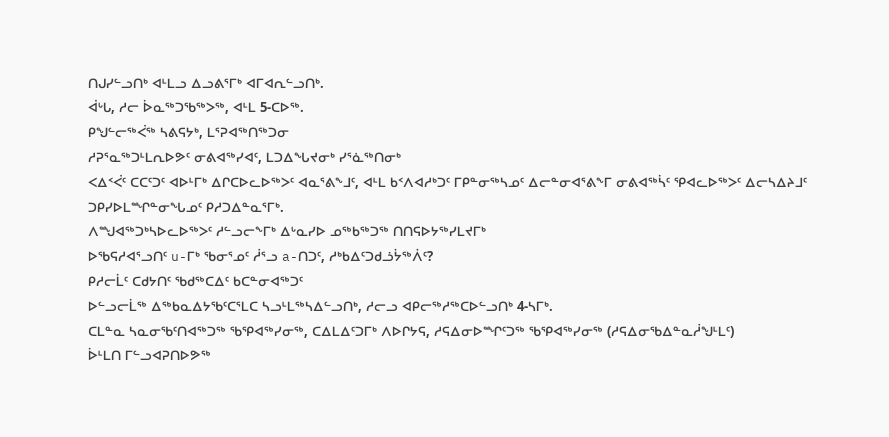ᑎᒍᓯᓪᓗᑎᒃ ᐊᒻᒪᓗ ᐃᓗᕕᕐᒥᒃ ᐊᒥᐊᕆᓪᓗᑎᒃ.
ᐋᒡᒐ, ᓱᓕ ᐆᓇᖅᑐᖃᖅᐳᖅ, ᐊᒻᒪ 5-ᑕᐅᖅ.
ᑭᖑᓪᓕᖅᐹᖅ ᓴᕕᕋᔭᒃ, ᒪᕐᕈᐊᖅᑎᖅᑐᓂ
ᓱᕈᕐᓇᖅᑐᒻᒪᕆᐅᕗᑦ ᓂᕕᐊᖅᓯᐊᑦ, ᒪᑐᐃᖓᔪᓂᒃ ᓯᕐᓈᖅᑎᓂᒃ
ᐸᐃᑉᐹᑦ ᑕᑕᑦᑐᑦ ᐊᐅᒻᒥᒃ ᐃᒋᑕᐅᓚᐅᖅᐳᑦ ᐊᓇᕐᕕᖕᒧᑦ, ᐊᒻᒪ ᑲᑉᐱᐊᓱᒃᑐᑦ ᒥᑭᓐᓂᖅᓴᓄᑦ ᐃᓕᓐᓂᐊᕐᕕᖕᒥ ᓂᕕᐊᖅᓵᑦ ᕿᐊᓚᐅᖅᐳᑦ ᐃᓕᓴᐃᔨᒧᑦ ᑐᑭᓯᐅᒪᙱᓐᓂᖓᓄᑦ ᑭᓱᑐᐃᓐᓇᕐᒥᒃ.
ᐱᙳᐊᖅᑐᒃᓴᐅᓚᐅᖅᐳᑦ ᓱᓪᓗᓕᖕᒥᒃ ᐃᒡᓇᓯᐅ ᓄᖅᑲᖅᑐᖅ ᑎᑎᕋᐅᔭᖅᓯᒪᔪᒥᒃ
ᐅᖃᕋᓱᐊᕐᓗᑎᑦ u-ᒥᒃ ᖃᓂᕐᓄᑦ ᓲᕐᓗ a-ᑎᑐᑦ, ᓱᒃᑲᐃᑦᑐᑯᓘᔮᖅᐲᑦ?
ᑭᓱᓕᒫᑦ ᑕᑯᔭᑎᑦ ᖃᑯᖅᑕᐃᑦ ᑲᑕᓐᓂᐊᖅᑐᑦ
ᐅᓪᓗᓕᒫᖅ ᐃᖅᑲᓇᐃᔭᖃᑦᑕᕐᒪᑕ ᓴᓗᒻᒪᖅᓴᐃᓪᓗᑎᒃ, ᓱᓕᓗ ᐊᑭᓕᖅᓱᖅᑕᐅᓪᓗᑎᒃ 4-ᓴᒥᒃ.
ᑕᒪᓐᓇ ᓴᓇᓂᖃᑦᑎᐊᖅᑐᖅ ᖃᕿᐊᖅᓯᓂᖅ, ᑕᐃᒪᐃᑦᑐᒥᒃ ᐱᐅᒋᔭᕋ, ᓱᕋᐃᓂᐅᙱᑦᑐᖅ ᖃᕿᐊᖅᓯᓂᖅ (ᓱᕋᐃᓂᖃᐃᓐᓇᓲᖑᒻᒪᑦ)
ᐆᒻᒪᑎ ᒥᓪᓗᐊᕈᑎᐅᕗᖅ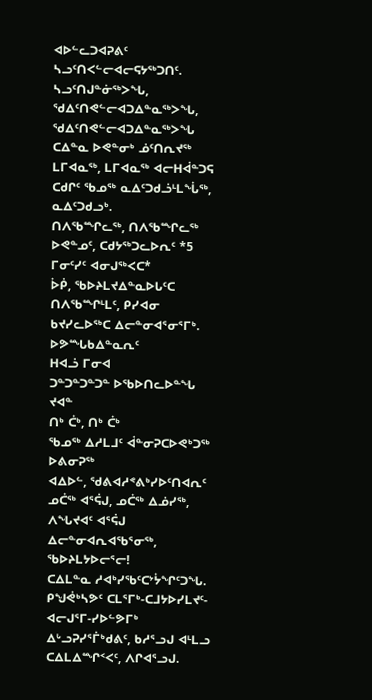ᐊᐅᓪᓚᑐᐊᕈᕕᑦ ᓴᓗᑦᑎᐸᓪᓕᐊᓕᕋᔭᖅᑐᑎᑦ.
ᓴᓗᑦᑎᒍᓐᓃᖅᐳᖓ, ᖁᐃᑦᑎᕙᓪᓕᐊᑐᐃᓐᓇᖅᐳᖓ, ᖁᐃᑦᑎᕙᓪᓕᐊᑐᐃᓐᓇᖅᐳᖓ
ᑕᐃᓐᓇ ᐅᕙᓐᓂᒃ ᓅᑦᑎᕆᔪᖅ
ᒪᒥᐊᓇᖅ, ᒪᒥᐊᓇᖅ ᐊᓕᕼᐋᓐᑐᕋ
ᑕᑯᒋᑦ ᖃᓄᖅ ᓇᐃᑦᑐᑯᓘᒻᒪᖔᖅ, ᓇᐃᑦᑐᑯᓗᒃ.
ᑎᐱᖃᙱᓚᖅ, ᑎᐱᖃᙱᓚᖅ ᐅᕙᓐᓄᑦ, ᑕᑯᔭᖅᑐᓚᐅᕆᑦ *5 ᒥᓂᑦᓯᑦ ᐊᓂᒍᖅᐸᑕ*
ᐆᑮ, ᖃᐅᔨᒪᔪᐃᓐᓇᐅᒐᑦᑕ ᑎᐱᖃᙱᒻᒪᑦ, ᑭᓯᐊᓂ ᑲᔪᓯᓚᐅᖅᑕ ᐃᓕᓐᓂᐊᕐᓂᕐᒥᒃ.
ᐅᕗᙵᑲᐃᓐᓇᕆᑦ
ᕼᐊᓘ ᒥᓂᐊ
ᑐᓐᑐᓐᑐᓐᑐᓐ ᐅᖃᐅᑎᓚᐅᓐᖓ ᔪᐊᓐ
ᑎᒃ ᑖᒃ, ᑎᒃ ᑖᒃ
ᖃᓄᖅ ᐃᓱᒪᒧᑦ ᐋᓐᓂᕈᑕᐅᕙᒃᑐᖅ ᐅᕕᓂᕈᖅ
ᐊᐃᐅᓪ, ᖁᕕᐊᓱᕝᕕᒃᓯᐅᑦᑎᐊᕆᑦ
ᓄᑖᖅ ᐊᕐᕌᒍ, ᓄᑖᖅ ᐃᓅᓯᖅ, ᐱᖓᔪᐊᑦ ᐊᕐᕌᒍ ᐃᓕᓐᓂᐊᕆᐊᖃᕐᓂᖅ, ᖃᐅᔨᒪᔭᐅᓕᕐᓕ!
ᑕᐃᒪᓐᓇ ᓱᐊᒃᓯᖃᑦᑕᔾᔮᖏᑦᑐᖓ.
ᑭᖑᕚᒃᓴᕗᑦ ᑕᒪᕐᒥᒃ-ᑕᒧᔭᐅᓯᒪᔪᑦ-ᐊᓕᒍᕐᒥ-ᓯᐅᓪᕗᒥᒃ
ᐃᒡᓗᕈᓯᕐᒦᒃᑯᕕᑦ, ᑲᓱᕐᓗᒍ ᐊᒻᒪᓗ ᑕᐃᒪᐃᙱᑉᐸᑦ, ᐱᒋᐊᕐᓗᒍ.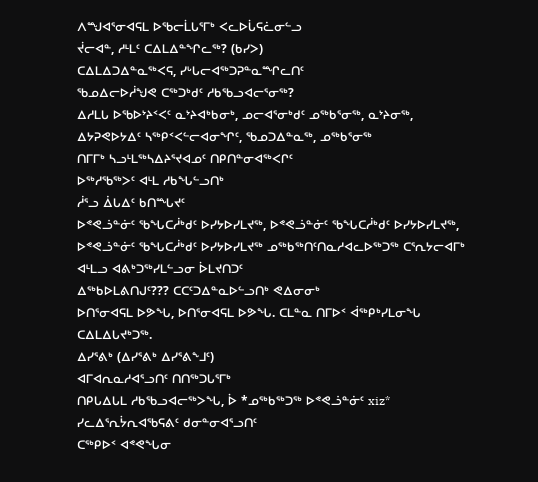ᐱᙳᐊᕐᓂᐊᕋᒪ ᐅᖃᓕᒫᒐᕐᒥᒃ ᐸᓚᐅᒑᕋᓛᓂᓪᓗ
ᔫᓕᐊᓐ, ᓱᒻᒪᑦ ᑕᐃᒪᐃᓐᖏᓚᖅ? (ᑲᓯᐳ)
ᑕᐃᒪᐃᑐᐃᓐᓇᖅᐸᕋ, ᓯᒡᒐᓕᐊᖅᑐᕈᓐᓇᙱᓚᑎᑦ
ᖃᓄᐃᓕᐅᓲᖑᕙ ᑕᖅᑐᒃᑯᑦ ᓱᑲᖃᓗᐊᓕᕐᓂᖅ?
ᐃᓱᒪᒐ ᐅᖃᐅᔾᔨᑉᐸᑦ ᓇᔾᔨᐊᒃᑲᓂᒃ, ᓄᓕᐊᕐᓂᒃᑯᑦ ᓄᖅᑲᕐᓂᖅ, ᓇᔾᔨᓂᖅ, ᐃᔭᕈᕙᐅᔭᐃᑦ ᓴᖅᑭᑉᐸᓪᓕᐊᓂᖏᑦ, ᖃᓄᑐᐃᓐᓇᖅ, ᓄᖅᑲᕐᓂᖅ
ᑎᒥᒥᒃ ᓴᓗᒻᒪᖅᓴᐃᔨᕐᔪᐊᓄᑦ ᑎᑭᑎᓐᓂᐊᖅᐸᒋᑦ
ᐅᖅᓱᖃᖅᐳᑦ ᐊᒻᒪ ᓱᑲᖓᓪᓗᑎᒃ
ᓲᕐᓗ ᐄᒐᐃᑦ ᑲᑎᙵᔪᑦ
ᐅᕝᕙᓘᓐᓃᑦ ᖃᖓᑕᓲᒃᑯᑦ ᐅᓯᔭᐅᓯᒪᔪᖅ, ᐅᕝᕙᓘᓐᓃᑦ ᖃᖓᑕᓲᒃᑯᑦ ᐅᓯᔭᐅᓯᒪᔪᖅ, ᐅᕝᕙᓘᓐᓃᑦ ᖃᖓᑕᓲᒃᑯᑦ ᐅᓯᔭᐅᓯᒪᔪᖅ ᓄᖅᑲᖅᑎᑦᑎᓇᓱᐊᓚᐅᖅᑐᖅ ᑕᕐᕆᔭᓕᐊᒥᒃ
ᐊᒻᒪᓗ ᐊᕕᒃᑐᖅᓯᒪᓪᓗᓂ ᐆᒪᔪᑎᑐᑦ
ᐃᖅᑲᐅᒪᕕᑎᒍᑦ??? ᑕᑕᑦᑐᐃᓐᓇᐅᓪᓗᑎᒃ ᕙᐃᓂᓂᒃ
ᐅᑎᕐᓂᐊᕋᒪ ᐅᕗᖓ, ᐅᑎᕐᓂᐊᕋᒪ ᐅᕗᖓ. ᑕᒪᓐᓇ ᑎᒥᐅᑉ ᐋᖅᑭᒃᓯᒪᓂᖓ ᑕᐃᒪᐃᒐᔪᒃᑐᖅ.
ᐃᓯᕐᕕᒃ (ᐃᓯᕐᕕᒃ ᐃᓯᕐᕕᖕᒧᑦ)
ᐊᒥᐊᕆᓇᓱᐊᕐᓗᑎᑦ ᑎᑎᖅᑐᒐᕐᒥᒃ
ᑎᑭᒐᐃᒐᒪ ᓱᑲᖃᓗᐊᓕᖅᐳᖓ, ᐆ *ᓄᖅᑲᖅᑐᖅ ᐅᕝᕙᓘᓐᓃᑦ xiz*
ᓯᓚᐃᕐᕆᔮᕆᐊᖃᕋᕕᑦ ᑯᓂᓐᓂᐊᕐᓗᑎᑦ
ᑕᖅᑭᐅᑉ ᐊᕝᕙᖓᓂ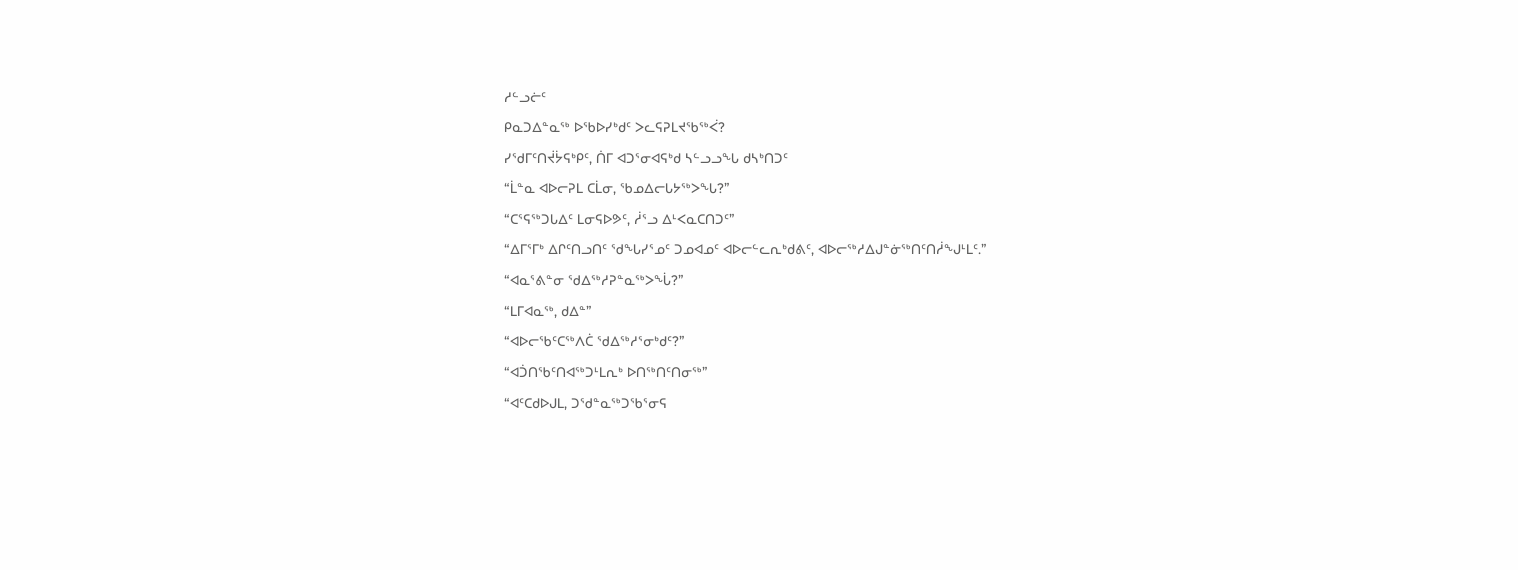ᓱᓪᓗᓖᑦ
ᑭᓇᑐᐃᓐᓇᖅ ᐅᖃᐅᓯᒃᑯᑦ ᐳᓚᕋᕈᒪᔪᖃᖅᐹ?
ᓯᖁᒥᑦᑎᔫᔮᕋᒃᑭᑦ, ᑏᒥ ᐊᑐᕐᓂᐊᕋᒃᑯ ᓴᓪᓗᓗᖓ ᑯᓴᒃᑎᑐᑦ
“ᒫᓐᓇ ᐊᐅᓕᕈᒪ ᑕᒫᓂ, ᖃᓄᐃᓕᒐᔭᖅᐳᖓ?”
“ᑕᕐᕋᖅᑐᒐᐃᑦ ᒪᓂᕋᐅᕗᑦ, ᓲᕐᓗ ᐃᒻᐸᓇᑕᑎᑐᑦ”
“ᐃᒥᕐᒥᒃ ᐃᒋᑦᑎᓗᑎᑦ ᖁᖓᓯᕐᓄᑦ ᑐᓄᐊᓄᑦ ᐊᐅᓕᓪᓚᕆᒃᑯᕕᑦ, ᐊᐅᓕᖅᓱᐃᒍᓐᓃᖅᑎᑦᑎᓲᖑᒻᒪᑦ.”
“ᐊᓇᕐᕕᓐᓂ ᖁᐃᖅᓱᕈᓐᓇᖅᐳᖔ?”
“ᒪᒥᐊᓇᖅ, ᑯᐃᓐ”
“ᐊᐅᓕᖃᑦᑕᖅᐱᑖ ᖁᐃᖅᓱᕐᓂᒃᑯᑦ?”
“ᐊᑑᑎᖃᑦᑎᐊᖅᑐᒻᒪᕆᒃ ᐅᑎᖅᑎᑦᑎᓂᖅ”
“ᐊᑦᑕᑯᐅᒍᒪ, ᑐᖁᓐᓇᖅᑐᖃᕐᓂᕋ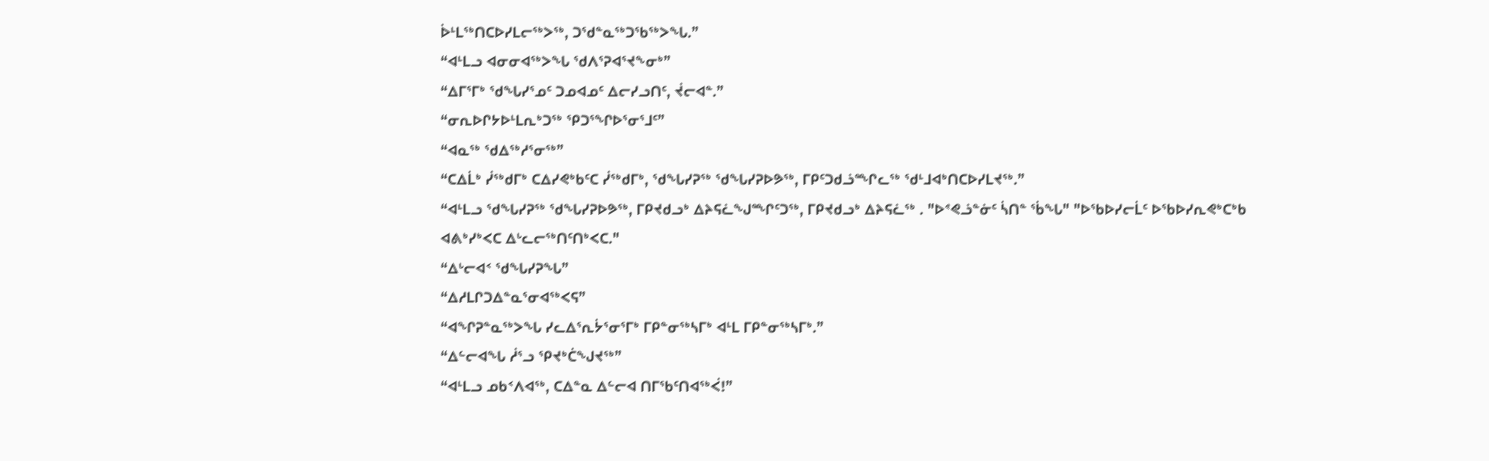ᐆᒻᒪᖅᑎᑕᐅᓯᒪᓕᖅᐳᖅ, ᑐᖁᓐᓇᖅᑐᖃᖅᐳᖓ.”
“ᐊᒻᒪᓗ ᐊᓂᓂᐊᖅᐳᖓ ᖁᐱᕐᕈᐊᕐᔪᖕᓂᒃ”
“ᐃᒥᕐᒥᒃ ᖁᖓᓯᕐᓄᑦ ᑐᓄᐊᓄᑦ ᐃᓕᓯᓗᑎᑦ, ᔫᓕᐊᓐ.”
“ᓂᕆᐅᒋᔭᐅᒻᒪᕆᒃᑐᖅ ᕿᑐᕐᖏᐅᕐᓂᕐᒧᑦ”
“ᐊᓇᖅ ᖁᐃᖅᓱᕐᓂᖅ”
“ᑕᐃᒫᒃ ᓰᖅᑯᒥᒃ ᑕᐃᓯᕙᒃᑲᑦᑕ ᓰᖅᑯᒥᒃ, ᖁᖓᓯᕈᖅ ᖁᖓᓯᕈᐅᕗᖅ, ᒥᑭᑦᑐᑯᓘᙱᓚᖅ ᖁᒻᒧᐊᒃᑎᑕᐅᓯᒪᔪᖅ.”
“ᐊᒻᒪᓗ ᖁᖓᓯᕈᖅ ᖁᖓᓯᕈᐅᕗᖅ, ᒥᑭᔪᑯᓗᒃ ᐃᔨᕋᓛᖑᙱᑦᑐᖅ, ᒥᑭᔪᑯᓗᒃ ᐃᔨᕋᓛᖅ . "ᐅᕝᕙᓘᓐᓃᑦ ᓵᑎᓐ ᖄᖓ" "ᐅᖃᐅᓯᓕᒫᑦ ᐅᖃᐅᓯᕆᕙᒃᑕᒃᑲ ᐊᕕᒃᓯᒃᐸᑕ ᐃᒡᓚᓕᖅᑎᑦᑎᒃᐸᑕ."
“ᐃᒡᓕᐊᑉ ᖁᖓᓯᕈᖓ”
“ᐃᓱᒪᒋᑐᐃᓐᓇᕐᓂᐊᖅᐸᕋ”
“ᐊᖏᕈᓐᓇᖅᐳᖓ ᓯᓚᐃᕐᕆᔮᕐᓂᕐᒥᒃ ᒥᑭᓐᓂᖅᓴᒥᒃ ᐊᒻᒪ ᒥᑭᓐᓂᖅᓴᒥᒃ.”
“ᐃᓪᓕᐊᖓ ᓲᕐᓗ ᕿᔪᒃᑖᖑᔪᖅ”
“ᐊᒻᒪᓗ ᓄᑲᑉᐱᐊᖅ, ᑕᐃᓐᓇ ᐃᓪᓕᐊ ᑎᒥᖃᑦᑎᐊᖅᐹ!”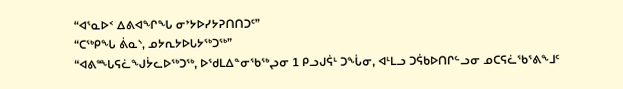“ᐊᕐᓇᐅᑉ ᐃᕕᐊᖏᖓ ᓂᔾᔭᐅᓯᔭᕈᑎᑎᑐᑦ”
“ᑕᖅᑭᖓ ᕖᓇᔅ, ᓄᔭᕆᔭᐅᒐᔭᖅᑐᖅ”
“ᐊᕕᙵᕋᓛᖑᔮᓚᐅᖅᑐᖅ, ᐅᖁᒪᐃᓐᓂᖃᖅᖢᓂ 1 ᑭᓗᒍᕌᒻ ᑐᖔᓂ, ᐊᒻᒪᓗ ᑐᕌᑲᐅᑎᒋᓪᓗᓂ ᓄᑕᕋᓛᖃᕐᕕᖕᒧᑦ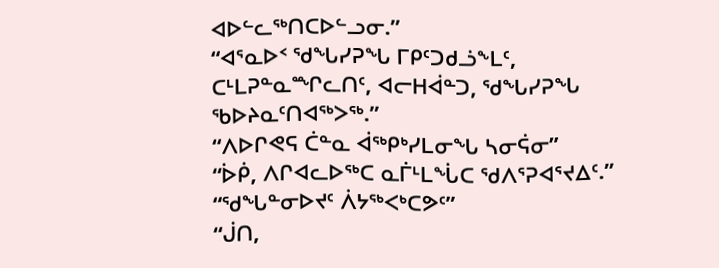ᐊᐅᓪᓚᖅᑎᑕᐅᓪᓗᓂ.”
“ᐊᕐᓇᐅᑉ ᖁᖓᓯᕈᖓ ᒥᑭᑦᑐᑯᓘᖕᒪᑦ, ᑕᒻᒪᕈᓐᓇᙱᓚᑎᑦ, ᐊᓕᕼᐋᓐᑐ, ᖁᖓᓯᕈᖓ ᖃᐅᔨᓇᑦᑎᐊᖅᐳᖅ.”
“ᐱᐅᒋᕙᕋ ᑖᓐᓇ ᐋᖅᑭᒃᓯᒪᓂᖓ ᓴᓂᕌᓂ”
“ᐆᑮ, ᐱᒋᐊᓚᐅᖅᑕ ᓇᒦᒻᒪᖔᑕ ᖁᐱᕐᕈᐊᕐᔪᐃᑦ.”
“ᖁᖓᓐᓂᐅᔪᑦ ᐲᔭᖅᐸᒃᑕᕗᑦ”
“ᒎᑎ,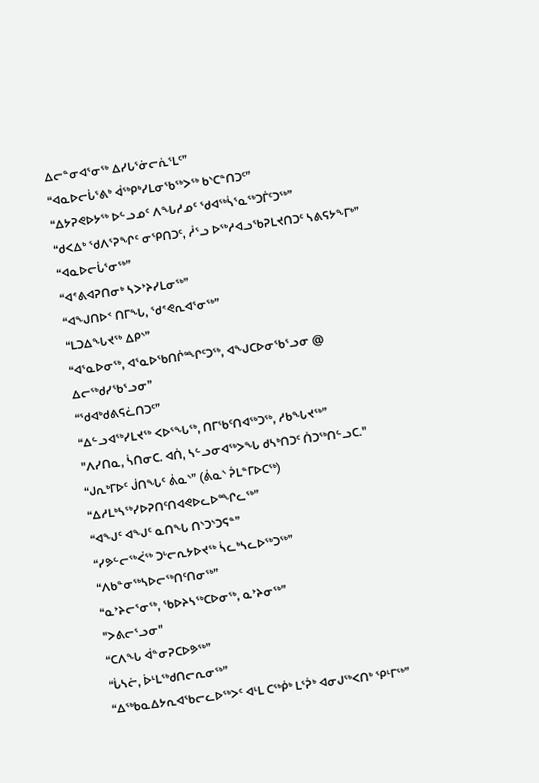ᐃᓕᓐᓂᐊᕐᓂᖅ ᐃᓯᒐᕐᓃᓕᕇᕐᒪᑦ”
“ᐊᓇᐅᓕᒑᕐᕕᒃ ᐋᖅᑭᒃᓯᒪᓂᖃᖅᐳᖅ ᑲᔅᑕᓐᑎᑐᑦ”
“ᐃᔭᕈᕙᐅᔭᖅ ᐅᓪᓗᓄᑦ ᐱᖓᓱᓄᑦ ᖁᐊᖅᓵᕐᓇᖅᑐᒦᑦᑐᖅ”
“ᑯᐸᐃᒃ ᖁᐱᕐᕈᖏᑦ ᓂᕿᑎᑐᑦ, ᓲᕐᓗ ᐅᖅᓱᐊᓗᖃᕈᒪᔪᑎᑐᑦ ᓴᕕᕋᔭᖕᒥᒃ”
“ᐊᓇᐅᓕᒑᕐᓂᖅ”
“ᐊᕝᕕᐊᕈᑎᓂᒃ ᓴᐳᔾᔨᓯᒪᓂᖅ”
“ᐊᖑᑎᐅᑉ ᑎᒥᖓ, ᖁᕝᕙᕆᐊᕐᓂᖅ”
“ᒪᑐᐃᖓᔪᖅ ᐃᑭᔅ”
“ᐊᕐᓇᐅᓂᖅ, ᐊᕐᓇᐅᖃᑎᒌᙱᑦᑐᖅ, ᐊᖑᑕᐅᓂᖃᕐᓗᓂ @ ᐃᓕᖅᑯᓯᖃᕐᓗᓂ”
“ᖁᐊᒃᑯᕕᕋᓛᑎᑐᑦ”
“ᐃᓪᓗᐊᖅᓯᒪᔪᖅ ᐸᐅᕐᖓᖅ, ᑎᒥᖃᑦᑎᐊᖅᑐᖅ, ᓱᑲᖓᔪᖅ”
"ᐱᓯᑎᓇ, ᓵᑎᓂᑕ. ᐊᑏ, ᓴᓪᓗᓂᐊᖅᐳᖓ ᑯᓴᒃᑎᑐᑦ ᑏᑐᖅᑎᓪᓗᑕ."
“ᒍᕆᒃᒥᐅᑦ ᒎᑎᖓᑦ ᕖᓇᔅ” (ᕖᓇᔅ ᕉᒪᓐᒥᐅᑕᖅ)
“ᐃᓱᒪᒃᓴᖅᓯᐅᕈᑎᑦᑎᐊᕙᐅᓚᐅᙱᓚᖅ”
“ᐊᖑᑦ ᐊᖑᑦ ᓇᑎᖓ ᑎᔅᑐᔅᑐᕋᓐ”
“ᓯᕗᓪᓕᖅᐹᖅ ᑐᒡᓕᕆᔭᐅᔪᖅ ᓵᓚᒃᓴᓚᐅᖅᑐᖅ”
“ᐱᑲᓐᓂᖅᓴᐅᓕᖅᑎᑦᑎᓂᖅ”
“ᓇᔾᔨᓕᕐᓂᖅ, ᖃᐅᔨᓴᖅᑕᐅᓂᖅ, ᓇᔾᔨᓂᖅ”
"ᐳᕕᓕᕐᓗᓂ"
“ᑕᐱᖓ ᐋᓐᓂᕈᑕᐅᕗᖅ”
“ᒑᓴᓖ, ᐆᒻᒪᖅᑯᑎᓕᕆᓂᖅ”
“ᐃᖅᑲᓇᐃᔭᕆᐊᖃᓕᓚᐅᖅᐳᑦ ᐊᒻᒪ ᑕᖅᑮᒃ ᒪᕐᕉᒃ ᐊᓂᒍᖅᐸᑎᒃ ᕿᒻᒥᖅ”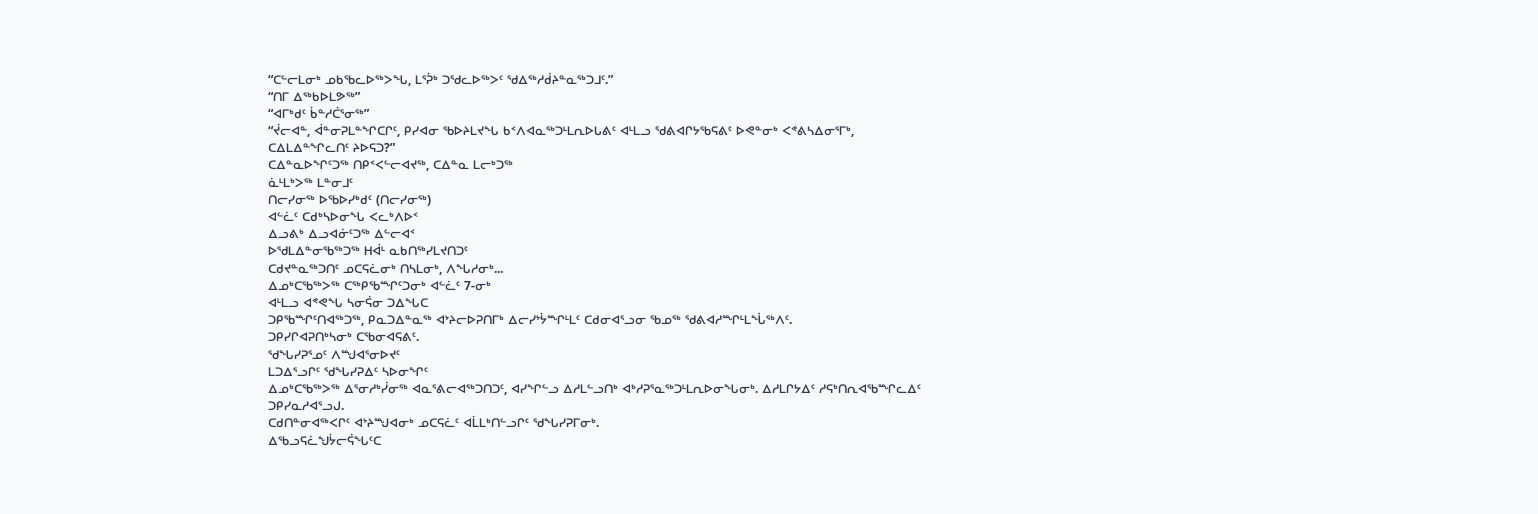“ᑕᓪᓕᒪᓂᒃ ᓄᑲᖃᓚᐅᖅᐳᖓ, ᒪᕐᕉᒃ ᑐᖁᓚᐅᖅᐳᑦ ᖁᐃᖅᓱᑰᔨᓐᓇᖅᑐᒧᑦ.”
“ᑎᒥ ᐃᖅᑲᐅᒪᕗᖅ”
“ᐊᒥᒃᑯᑦ ᑳᓐᓱᑖᕐᓂᖅ”
“ᔫᓕᐊᓐ, ᐋᓐᓂᕈᒪᓐᖏᑕᒋᑦ, ᑭᓯᐊᓂ ᖃᐅᔨᒪᔪᖓ ᑲᑉᐱᐊᓇᖅᑐᒻᒪᕆᐅᒐᕕᑦ ᐊᒻᒪᓗ ᖁᕕᐊᒋᔭᖃᕋᕕᑦ ᐅᕙᓐᓂᒃ ᐸᕝᕕᓴᐃᓂᕐᒥᒃ, ᑕᐃᒪᐃᓐᖏᓚᑎᑦ ᔨᐅᕋᑐ?”
ᑕᐃᓐᓇᐅᖏᑦᑐᖅ ᑎᑭᑉᐸᓪᓕᐊᔪᖅ, ᑕᐃᓐᓇ ᒪᓕᒃᑐᖅ
ᓈᒻᒪᒃᐳᖅ ᒪᓐᓂᒧᑦ
ᑎᓕᓯᓂᖅ ᐅᖃᐅᓯᒃᑯᑦ (ᑎᓕᓯᓂᖅ)
ᐊᓪᓛᑦ ᑕᑯᒃᓴᐅᓂᖓ ᐸᓚᒃᐱᐅᑉ
ᐃᓗᕕᒃ ᐃᓗᐊᓃᑦᑐᖅ ᐃᓪᓕᐊᑉ
ᐅᖁᒪᐃᓐᓂᖃᖅᑐᖅ ᕼᐋᒻ ᓇᑲᑎᖅᓯᒪᔪᑎᑐᑦ
ᑕᑯᔪᓐᓇᖅᑐᑎᑦ ᓄᑕᕋᓛᓂᒃ ᑎᓴᒪᓂᒃ, ᐱᖓᓱᓂᒃ...
ᐃᓄᒃᑕᖃᖅᐳᖅ ᑕᖅᑭᖃᙱᑦᑐᓂᒃ ᐊᓪᓛᑦ 7-ᓂᒃ
ᐊᒻᒪᓗ ᐊᕝᕙᖓ ᓴᓂᕌᓂ ᑐᐃᖓᑕ
ᑐᑭᖃᙱᑦᑎᐊᖅᑐᖅ, ᑭᓇᑐᐃᓐᓇᖅ ᐊᔾᔨᓕᐅᕈᑎᒥᒃ ᐃᓕᓯᔾᔮᙱᒻᒪᑦ ᑕᑯᓂᐊᕐᓗᓂ ᖃᓄᖅ ᖁᕕᐊᓱᙱᒻᒪᖔᖅᐱᑦ.
ᑐᑭᓯᒋᐊᕈᑎᒃᓴᓂᒃ ᑕᖃᓂᐊᕋᕕᑦ.
ᖁᖓᓯᕈᕐᓄᑦ ᐱᙳᐊᕐᓂᐅᔪᑦ
ᒪᑐᐃᕐᓗᒋᑦ ᖁᖓᓯᕈᐃᑦ ᓴᐅᓂᖏᑦ
ᐃᓄᒃᑕᖃᖅᐳᖅ ᐃᕐᓂᓱᒃᓰᓂᖅ ᐊᓇᕐᕕᓕᐊᖅᑐᑎᑐᑦ, ᐊᓯᖏᓪᓗ ᐃᓱᒪᓪᓗᑎᒃ ᐊᒃᓱᕈᕐᓇᖅᑐᒻᒪᕆᐅᓂᖓᓂᒃ. ᐃᓱᒪᒋᔭᐃᑦ ᓱᕋᒃᑎᕆᐊᖃᙱᓚᐃᑦ ᑐᑭᓯᓇᓱᐊᕐᓗᒍ.
ᑕᑯᑎᓐᓂᐊᖅᐸᒋᑦ ᐊᔾᔨᙳᐊᓂᒃ ᓄᑕᕋᓛᑦ ᐊᒫᒪᒃᑎᓪᓗᒋᑦ ᖁᖓᓯᕈᒥᓂᒃ.
ᐃᖃᓗᕋᓛᖑᔮᓕᕌᖓᑦᑕ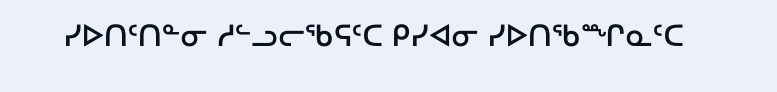ᓯᐅᑎᑦᑎᓐᓂ ᓱᓪᓗᓕᖃᕋᑦᑕ ᑭᓯᐊᓂ ᓯᐅᑎᖃᙱᓇᑦᑕ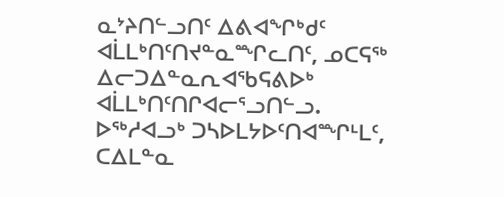ᓇᔾᔨᑎᓪᓗᑎᑦ ᐃᕕᐊᖏᒃᑯᑦ ᐊᒫᒪᒃᑎᑦᑎᔪᓐᓇᙱᓚᑎᑦ, ᓄᑕᕋᖅ ᐃᓕᑐᐃᓐᓇᕆᐊᖃᕋᕕᐅᒃ ᐊᒫᒪᒃᑎᑦᑎᒋᐊᓕᕐᓗᑎᓪᓗ.
ᐅᖅᓱᐊᓗᒃ ᑐᓴᐅᒪᔭᐅᑦᑎᐊᙱᒻᒪᑦ, ᑕᐃᒪᓐᓇ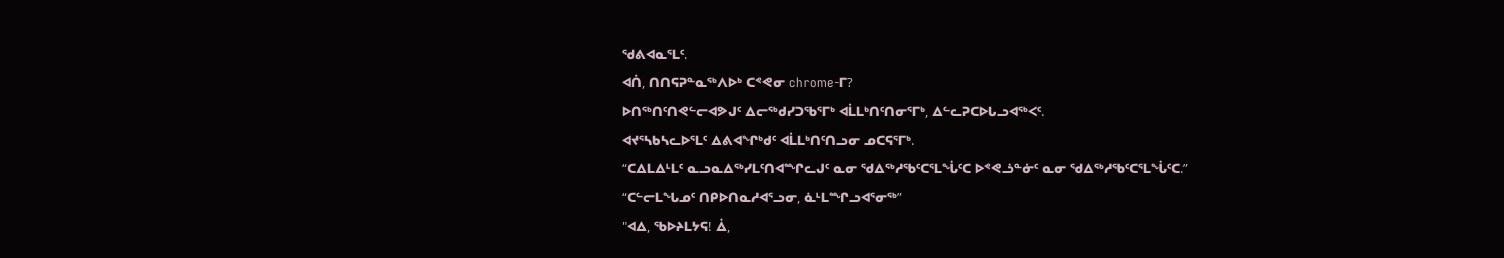ᖁᕕᐊᓇᕐᒪᑦ.
ᐊᑏ, ᑎᑎᕋᕈᓐᓇᖅᐱᐅᒃ ᑕᕝᕙᓂ chrome-ᒥ?
ᐅᑎᖅᑎᑦᑎᕙᓪᓕᐊᕗᒍᑦ ᐃᓕᖅᑯᓯᑐᖃᕐᒥᒃ ᐊᒫᒪᒃᑎᑦᑎᓂᕐᒥᒃ, ᐃᓪᓚᕈᑕᐅᒐᓗᐊᖅᐸᑦ.
ᐊᔪᕐᓴᑲᓴᓚᐅᕐᒪᑦ ᐃᕕᐊᖏᒃᑯᑦ ᐊᒫᒪᒃᑎᑦᑎᓗᓂ ᓄᑕᕋᕐᒥᒃ.
“ᑕᐃᒪᐃᒻᒪᑦ ᓇᓗᓇᐃᖅᓯᒪᑦᑎᐊᙱᓚᒍᑦ ᓇᓂ ᖁᐃᖅᓱᖃᑦᑕᕐᒪᖔᑦᑕ ᐅᕝᕙᓘᓐᓃᑦ ᓇᓂ ᖁᐃᖅᓱᖃᑦᑕᕐᒪᖔᑦᑕ.”
“ᑕᓪᓕᒪᖓᓄᑦ ᑎᑭᐅᑎᓇᓱᐊᕐᓗᓂ, ᓈᒻᒪᙱᓗᐊᕐᓂᖅ”
"ᐊᐃ, ᖃᐅᔨᒪᔭᕋ! ᐄ,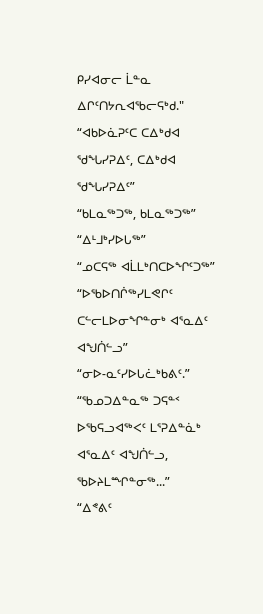ᑭᓯᐊᓂᓕ ᒫᓐᓇ ᐃᒋᑦᑎᔭᕆᐊᖃᓕᕋᒃᑯ."
“ᐊᑲᐅᓈᕈᑦᑕ ᑕᐃᒃᑯᐊ ᖁᖓᓯᕈᐃᑦ, ᑕᐃᒃᑯᐊ ᖁᖓᓯᕈᐃᑦ”
“ᑲᒪᓇᖅᑐᖅ, ᑲᒪᓇᖅᑐᖅ”
“ᐃᒻᒧᒃᓯᐅᒐᖅ”
“ᓄᑕᕋᖅ ᐊᒫᒪᒃᑎᑕᐅᖏᑦᑐᖅ”
“ᐅᖃᐅᑎᒌᖅᓯᒪᕙᒋᑦ ᑕᓪᓕᒪᐅᓂᖏᓐᓂᒃ ᐊᕐᓇᐃᑦ ᐊᖑᑏᓪᓗ”
“ᓂᐅ-ᓇᑦᓯᐅᒐᓛᒃᑲᕕᑦ.”
“ᖃᓄᑐᐃᓐᓇᖅ ᑐᕋᓐᑉ ᐅᖃᕋᓗᐊᖅᐸᑦ ᒪᕐᕈᐃᓐᓈᒃ ᐊᕐᓇᐃᑦ ᐊᖑᑏᓪᓗ, ᖃᐅᔨᒪᙱᓐᓂᖅ...”
“ᐃᕝᕕᑦ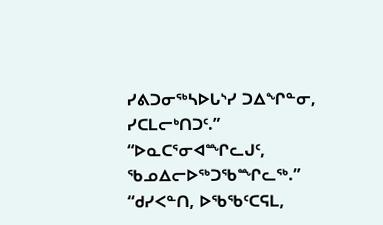ᓯᕕᑐᓂᖅᓴᐅᒐᔅᓯ ᑐᐃᖏᓐᓂ, ᓯᑕᒪᓕᒃᑎᑐᑦ.”
“ᐅᓇᑕᕐᓂᐊᙱᓚᒍᑦ, ᖃᓄᐃᓕᐅᖅᑐᖃᙱᓚᖅ.”
“ᑯᓯᐸᓐᑎ, ᐅᖃᖃᑦᑕᕋᒪ,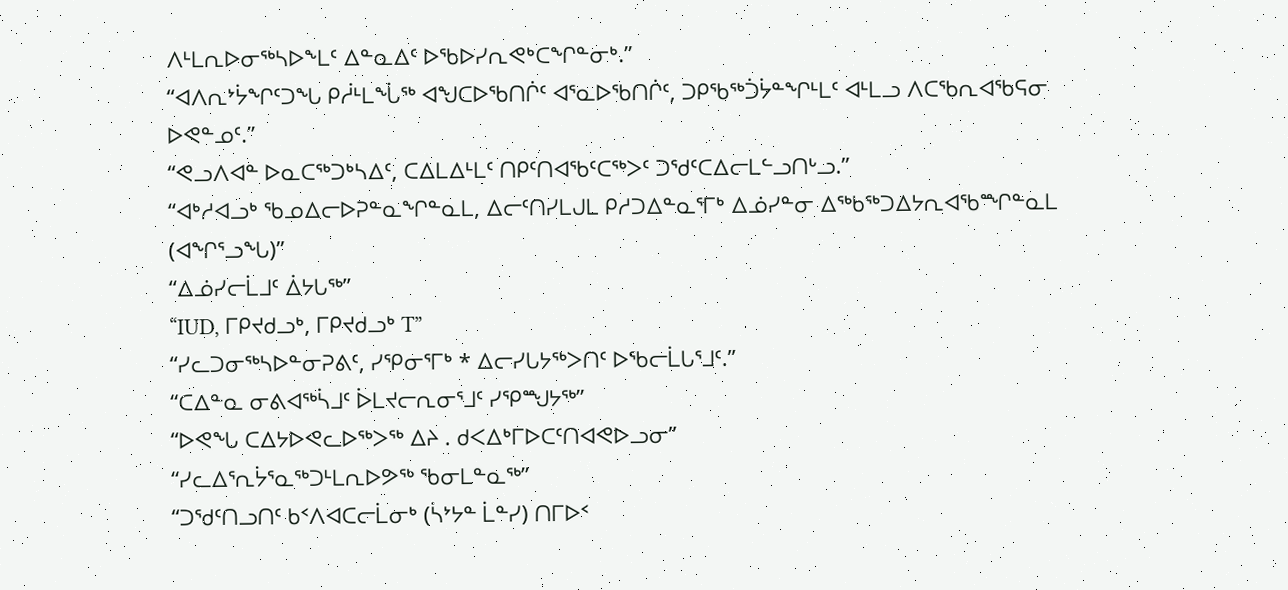ᐱᒻᒪᕆᐅᓂᖅᓴᐅᖕᒪᑦ ᐃᓐᓇᐃᑦ ᐅᖃᐅᓯᕆᕙᒃᑕᖏᓐᓂᒃ.”
“ᐊᐱᕆᔾᔮᖏᑦᑐᖓ ᑭᓲᒻᒪᖔᖅ ᐊᖑᑕᐅᖃᑎᒌᑦ ᐊᕐᓇᐅᖃᑎᒌᑦ, ᑐᑭᖃᖅᑑᔮᓐᖏᒻᒪᑦ ᐊᒻᒪᓗ ᐱᑕᖃᕆᐊᖃᕋᓂ ᐅᕙᓐᓄᑦ.”
“ᕙᓗᐱᐊᓐ ᐅᓇᑕᖅᑐᒃᓴᐃᑦ, ᑕᐃᒪᐃᒻᒪᑦ ᑎᑭᑦᑎᐊᖃᑦᑕᖅᐳᑦ ᑐᖁᑦᑕᐃᓕᒪᓪᓗᑎᒡᓗ.”
“ᐊᒃᓱᐊᓗᒃ ᖃᓄᐃᓕᐅᕈᓐᓇᖏᓐᓇᒪ, ᐃᓕᑦᑎᓯᒪᒍᒪ ᑭᓱᑐᐃᓐᓇᕐᒥᒃ ᐃᓅᓯᓐᓂ ᐃᖅᑲᖅᑐᐃᔭᕆᐊᖃᙱᓐᓇᒪ (ᐊᖏᕐᓗᖓ)”
“ᐃᓅᓯᓕᒫᒧᑦ ᐄᔭᒐᖅ”
“IUD, ᒥᑭᔪᑯᓗᒃ, ᒥᑭᔪᑯᓗᒃ T”
“ᓯᓚᑐᓂᖅᓴᐅᓐᓂᕈᕕᑦ, ᓯᕿᓂᕐᒥᒃ * ᐃᓕᓯᒐᔭᖅᐳᑎᑦ ᐅᖃᓕᒫᒐᕐᒧᑦ.”
“ᑕᐃᓐᓇ ᓂᕕᐊᖅᓵᒧᑦ ᐆᒪᔪᓕᕆᓂᕐᒧᑦ ᓯᕿᙳᔭᖅ”
“ᐅᕙᖓ ᑕᐃᔭᐅᕙᓚᐅᖅᐳᖅ ᐃᔨ . ᑯᐸᐃᒃᒥᐅᑕᑦᑎᐊᕙᐅᓗᓂ”
“ᓯᓚᐃᕐᕆᔮᕐᓇᖅᑐᒻᒪᕆᐅᕗᖅ ᖃᓂᒪᓐᓇᖅ”
“ᑐᖁᑦᑎᓗᑎᑦ ᑲᑉᐱᐊᑕᓕᒫᓂᒃ (ᓵᔾᔭᓐ ᒫᓐᓯ) ᑎᒥᐅᑉ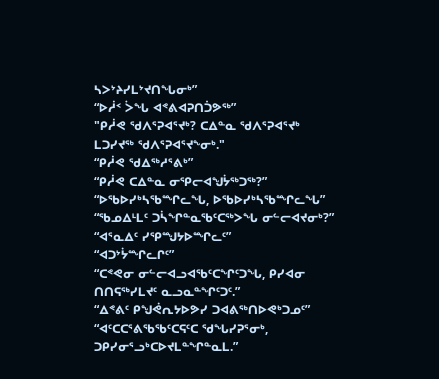ᓴᐳᔾᔨᓯᒪᔾᔪᑎᖓᓂᒃ”
“ᐅᓲᑉ ᐴᖓ ᐊᕝᕕᐊᕈᑎᑑᕗᖅ”
"ᑭᓲᕙ ᖁᐱᕐᕈᐊᕐᔪᒃ? ᑕᐃᓐᓇ ᖁᐱᕐᕈᐊᕐᔪᒃ ᒪᑐᓯᔪᖅ ᖁᐱᕐᕈᐊᕐᔪᖕᓂᒃ."
“ᑭᓲᕙ ᖁᐃᖅᓱᕐᕕᒃ”
“ᑭᓲᕙ ᑕᐃᓐᓇ ᓂᕿᓕᐊᖑᔮᖅᑐᖅ?”
“ᐅᖃᐅᓯᒃᓴᖃᙱᓚᖓ, ᐅᖃᐅᓯᒃᓴᖃᙱᓚᖓ”
“ᖃᓄᐃᒻᒪᑦ ᑐᓵᖏᓐᓇᖃᑦᑕᖅᐳᖓ ᓂᓪᓕᐊᔪᓂᒃ?”
“ᐊᕐᓇᐃᑦ ᓯᕿᙳᔭᐅᙱᓚᑦ”
“ᐊᑐᔾᔮᙱᓚᒋᑦ”
“ᑕᕝᕙᓂ ᓂᓪᓕᐊᓗᐊᖃᑦᑕᖏᑦᑐᖓ, ᑭᓯᐊᓂ ᑎᑎᕋᖅᓯᒪᔪᑦ ᓇᓗᓇᓐᖏᑦᑐᑦ.”
“ᐃᕝᕕᑦ ᑭᖑᕚᕆᔭᐅᕗᓯ ᑐᐊᕕᖅᑎᐅᕙᒃᑐᓄᑦ”
“ᐊᑦᑕᑕᕐᕕᖃᖃᑦᑕᕋᑦᑕ ᖁᖓᓯᕈᕐᓂᒃ, ᑐᑭᓯᓂᕐᓗᒃᑕᐅᔪᒪᓐᖏᓐᓇᒪ.”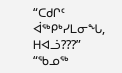“ᑕᑯᒋᑦ ᐋᖅᑭᒃᓯᒪᓂᖓ, ᕼᐊᓘ???”
“ᖃᓄᖅ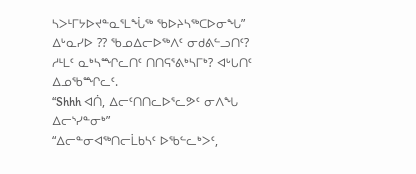ᓴᐳᒻᒥᔭᐅᔪᓐᓇᕐᒪᖔᖅ ᖃᐅᔨᓴᖅᑕᐅᓂᖓ”
ᐃᒡᓇᓯᐅ ?? ᖃᓄᐃᓕᐅᖅᐱᑦ ᓂᑯᕕᓪᓗᑎᑦ? ᓱᒻᒪᑦ ᓇᒃᓴᙱᓚᑎᑦ ᑎᑎᕋᕐᕕᒃᓴᒥᒃ? ᐊᒡᒐᑎᑦ ᐃᓄᖃᙱᓚᑦ.
“Shhh ᐊᑏ, ᐃᓕᑦᑎᑎᓚᐅᕐᓚᕗᑦ ᓂᐱᖓ ᐃᓕᔅᓯᓐᓂᒃ”
“ᐃᓕᓐᓂᐊᖅᑎᓕᒫᑲᓴᑦ ᐅᖃᓪᓚᒃᐳᑦ,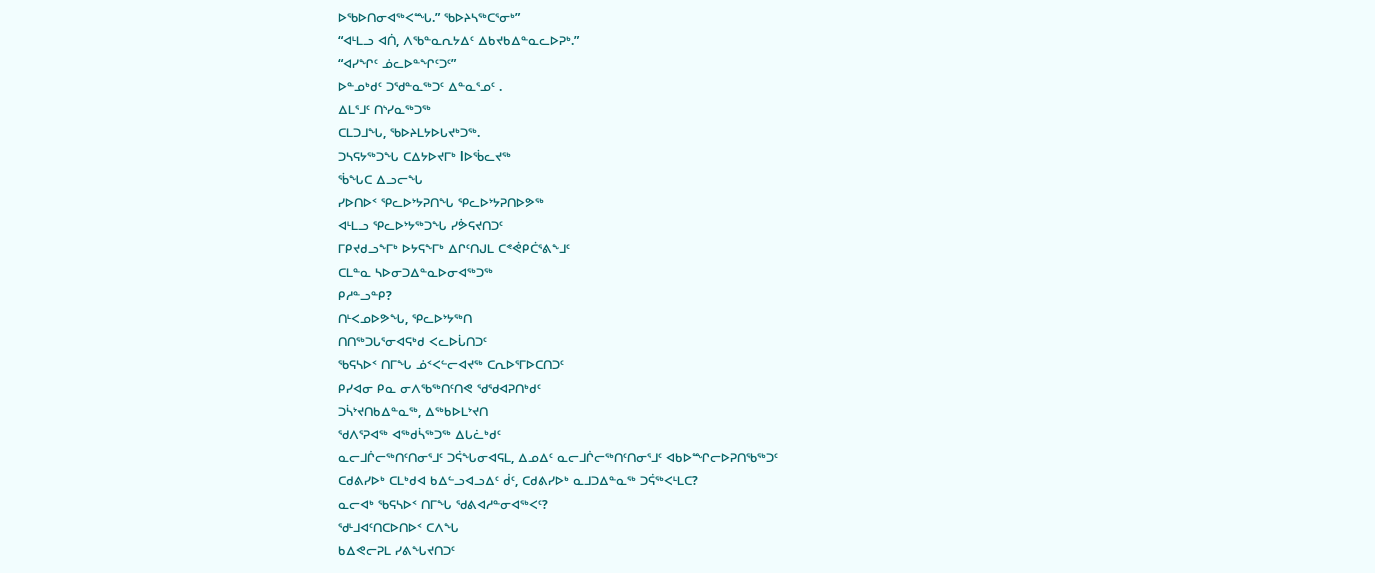ᐅᖃᐅᑎᓂᐊᖅᐸᙵ.” ᖃᐅᔨᓴᖅᑕᕐᓂᒃ”
“ᐊᒻᒪᓗ ᐊᑏ, ᐱᖃᓐᓇᕆᔭᐃᑦ ᐃᑲᔪᑲᐃᓐᓇᓚᐅᕈᒃ.”
“ᐊᓯᖏᑦ ᓅᓚᐅᓐᖏᑦᑐᑦ”
ᐅᓐᓄᒃᑯᑦ ᑐᖁᓐᓇᖅᑐᑦ ᐃᓐᓇᕐᓄᑦ .
ᐃᒪᕐᒧᑦ ᑎᔅᓯᓇᖅᑐᖅ
ᑕᒪᑐᒧᖓ, ᖃᐅᔨᒪᔭᐅᒐᔪᒃᑐᖅ.
ᑐᓴᕋᔭᖅᑐᖓ ᑕᐃᔭᐅᔪᒥᒃ lᐅᖄᓚᔪᖅ
ᖄᖓᑕ ᐃᓗᓕᖓ
ᓯᐅᑎᐅᑉ ᕿᓚᐅᔾᔭᕈᑎᖓ ᕿᓚᐅᔾᔭᕈᑎᐅᕗᖅ
ᐊᒻᒪᓗ ᕿᓚᐅᔾᔭᖅᑐᖓ ᓯᕘᕋᔪᑎᑐᑦ
ᒥᑭᔪᑯᓗᖕᒥᒃ ᐅᔭᕋᖕᒥᒃ ᐃᒋᑦᑎᒍᒪ ᑕᕝᕚᑭᑖᕐᕕᖕᒧᑦ
ᑕᒪᓐᓇ ᓴᐅᓂᑐᐃᓐᓇᐅᓂᐊᖅᑐᖅ
ᑭᓱᓐᓗᓐᑭ?
ᑎᒻᐸᓄᐅᕗᖓ, ᕿᓚᐅᔾᔭᖅᑎ
ᑎᑎᖅᑐᒐᕐᓂᐊᕋᒃᑯ ᐸᓚᐅᒑᑎᑐᑦ
ᖃᕋᓴᐅᑉ ᑎᒥᖓ ᓅᑉᐸᓪᓕᐊᔪᖅ ᑕᕆᐅᕐᒥᐅᑕᑎᑐᑦ
ᑭᓯᐊᓂ ᑭᓇ ᓂᐱᖃᖅᑎᑦᑎᕙ ᖁᖁᐊᕈᑎᒃᑯᑦ
ᑐᓵᔾᔪᑎᑲᐃᓐᓇᖅ, ᐃᖅᑲᐅᒪᔾᔪᑎ
ᖁᐱᕐᕈᐊᖅ ᐊᖅᑯᓵᖅᑐᖅ ᐃᒐᓛᒃᑯᑦ
ᓇᓕᒧᒌᓕᖅᑎᑦᑎᓂᕐᒧᑦ ᑐᕌᖓᓂᐊᕋᒪ, ᐃᓄᐃᑦ ᓇᓕᒧᒌᓕᖅᑎᑦᑎᓂᕐᒧᑦ ᐊᑲᐅᙱᓕᐅᕈᑎᖃᖅᑐᑦ
ᑕᑯᕕᓯᐅᒃ ᑕᒪᒃᑯᐊ ᑲᐃᓪᓗᐊᓗᐃᑦ ᑰᑦ, ᑕᑯᕕᓯᐅᒃ ᓇᒧᑐᐃᓐᓇᖅ ᑐᕌᖅᐸᒻᒪᑕ?
ᓇᓕᐊᒃ ᖃᕋᓴᐅᑉ ᑎᒥᖓ ᖁᕕᐊᓱᓐᓂᐊᖅᐸᑦ?
ᖁᒻᒧᐊᑦᑎᑕᐅᑎᐅᑉ ᑕᐱᖓ
ᑲᐃᕙᓕᕈᒪ ᓯᕕᖓᔪᑎᑐᑦ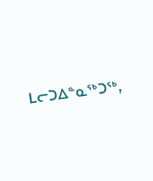ᒪᓕᑐᐃᓐᓇᖅᑐᖅ,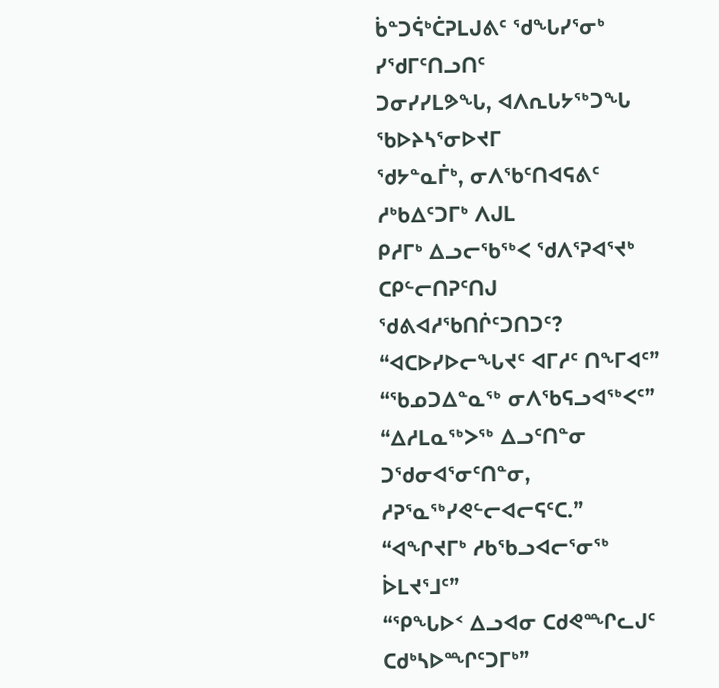ᑳᓐᑐᕌᒃᑖᕈᒪᒍᕕᑦ ᖁᖓᓯᕐᓂᒃ ᓯᖁᒥᑦᑎᓗᑎᑦ
ᑐᓂᓯᓯᒪᕗᖓ, ᐊᐱᕆᒐᔭᖅᑐᖓ ᖃᐅᔨᓴᕐᓂᐅᔪᒥ
ᖁᔭᓐᓇᒦᒃ, ᓂᐱᖃᑦᑎᐊᕋᕕᑦ
ᓱᒃᑲᐃᑦᑐᒥᒃ ᐱᒍᒪ
ᑭᓱᒥᒃ ᐃᓗᓕᖃᖅᐸ ᖁᐱᕐᕈᐊᕐᔪᒃ ᑕᑭᓪᓕᑎᕈᑦᑎᒍ ᖁᕕᐊᓱᖃᑎᒌᑦᑐᑎᑐᑦ?
“ᐊᑕᐅᓯᐅᓕᖓᔪᑦ ᐊᒥᓱᑦ ᑎᖕᒥᐊᑦ”
“ᖃᓄᑐᐃᓐᓇᖅ ᓂᐱᖃᕋᓗᐊᖅᐸᑦ”
“ᐃᓱᒪᓇᖅᐳᖅ ᐃᓗᑦᑎᓐᓂ ᑐᖁᓂᐊᕐᓂᑦᑎᓐᓂ, ᓱᕈᕐᓇᖅᓯᕙᓪᓕᐊᓕᕋᑦᑕ.”
“ᐊᖏᔪᒥᒃ ᓱᑲᖃᓗᐊᓕᕐᓂᖅ ᐆᒪᔪᕐᒧᑦ”
“ᕿᖓᐅᑉ ᐃᓗᐊᓂ ᑕᑯᕙᙱᓚᒍᑦ ᑕᑯᒃᓴᐅᙱᑦᑐᒥᒃ”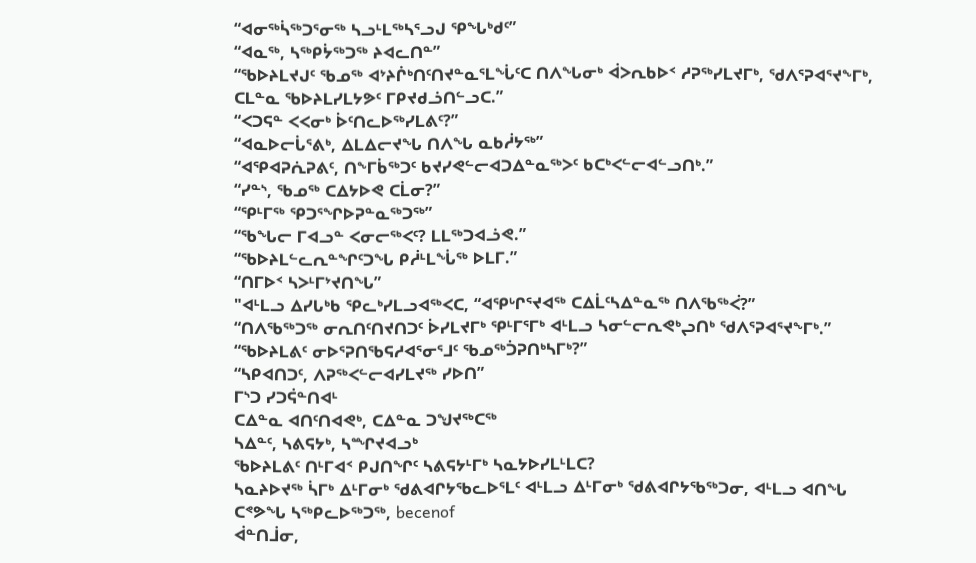“ᐊᓂᖅᓵᖅᑐᕐᓂᖅ ᓴᓗᒻᒪᖅᓴᕐᓗᒍ ᕿᖓᒃᑯᑦ”
“ᐊᓇᖅ, ᓴᖅᑭᔮᖅᑐᖅ ᔨᐊᓚᑎᓐ”
“ᖃᐅᔨᒪᔪᒍᑦ ᖃᓄᖅ ᐊᔾᔨᒌᒃᑎᑦᑎᔪᓐᓇᕐᒪᖔᑦᑕ ᑎᐱᖓᓂᒃ ᐋᐳᕆᑲᐅᑉ ᓱᕈᖅᓯᒪᔪᒥᒃ, ᖁᐱᕐᕈᐊᕐᔪᖕᒥᒃ, ᑕᒪᓐᓇ ᖃᐅᔨᒪᓯᒪᔭᕗᑦ ᒥᑭᔪᑯᓘᑎᓪᓗᑕ.”
“ᐸᑐᕋᓐ ᐸᐸᓂᒃ ᐆᑦᑎᓚᐅᖅᓯᒪᕕᑦ?”
“ᐊᓇᐅᓕᒑᕐᕕᒃ, ᐃᒪᐃᓕᔪᖓ ᑎᐱᖓ ᓇᑲᓲᔭᖅ”
“ᐊᕿᐊᕈᕇᕈᕕᑦ, ᑎᖕᒥᑳᖅᑐᑦ ᑲᔪᓯᕙᓪᓕᐊᑐᐃᓐᓇᖅᐳᑦ ᑲᑕᒃᐸᓪᓕᐊᓪᓗᑎᒃ.”
“ᓯᓐᔅ, ᖃᓄᖅ ᑕᐃᔭᐅᕙ ᑕᒫᓂ?”
“ᕿᒻᒥᖅ ᕿᑐᕐᖏᐅᕈᓐᓇᖅᑐᖅ”
“ᖃᖓᓕ ᒥᐊᓗᓐ ᐸᓂᓕᖅᐸᑦ? ᒪᒪᖅᑐᐊᓘᕙ.”
“ᖃᐅᔨᒪᓪᓚᕆᓐᖏᑦᑐᖓ ᑭᓲᒻᒪᖔᖅ ᐅᒪᒥ.”
“ᑎᒥᐅᑉ ᓴᐳᒻᒥᔾᔪᑎᖓ”
"ᐊᒻᒪᓗ ᐃᓯᒐᒃᑲ ᕿᓚᒃᓯᒪᓗᐊᖅᐸᑕ, “ᐊᕿᒡᒋᕐᔪᐊᖅ ᑕᐃᒫᑦᓴᐃᓐᓇᖅ ᑎᐱᖃᖅᐹ?”
“ᑎᐱᖃᖅᑐᖅ ᓂᕆᑎᑦᑎᔪᑎᑐᑦ ᐆᓯᒪᔪᒥᒃ ᕿᒻᒥᕐᒥᒃ ᐊᒻᒪᓗ ᓴᓂᓪᓕᕆᕙᒃᖢᑎᒃ ᖁᐱᕐᕈᐊᕐᔪᖕᒥᒃ.”
“ᖃᐅᔨᒪᕕᑦ ᓂᐅᕐᕈᑎᖃᕋᓱᐊᕐᓂᕐᒧᑦ ᖃᓄᖅᑑᕈᑎᒃᓴᒥᒃ?”
“ᓴᑭᐊᑎᑐᑦ, ᐱᕈᖅᐸᓪᓕᐊᓯᒪᔪᖅ ᓯᐅᑎ”
ᒥᔅᑐ ᓯᑐᕌᓐᑎᐊᒻ
ᑕᐃᓐᓇ ᐊᑎᑦᑎᐊᕙᒃ, ᑕᐃᓐᓇ ᑐᖑᔪᖅᑕᖅ
ᓴᐃᓐᑦ, ᓴᕕᕋᔭᒃ, ᓴᙱᔪᐊᓗᒃ
ᖃᐅᔨᒪᕕᑦ ᑎᒻᒥᐊᑉ ᑭᒍᑎᖏᑦ ᓴᕕᕋᔭᒻᒥᒃ ᓴᓇᔭᐅᓯᒪᒻᒪᑕ?
ᓴᓇᔨᐅᔪᖅ ᓵᒥᒃ ᐃᒻᒥᓂᒃ ᖁᕕᐊᒋᔭᖃᓚᐅᕐᒪᑦ ᐊᒻᒪᓗ ᐃᒻᒥᓂᒃ ᖁᕕᐊᒋᔭᖃᖅᑐᓂ, ᐊᒻᒪᓗ ᐊᑎᖓ ᑕᕝᕗᖓ ᓴᖅᑭᓚᐅᖅᑐᖅ, becenof
ᐋᓐᑎᒨᓂ,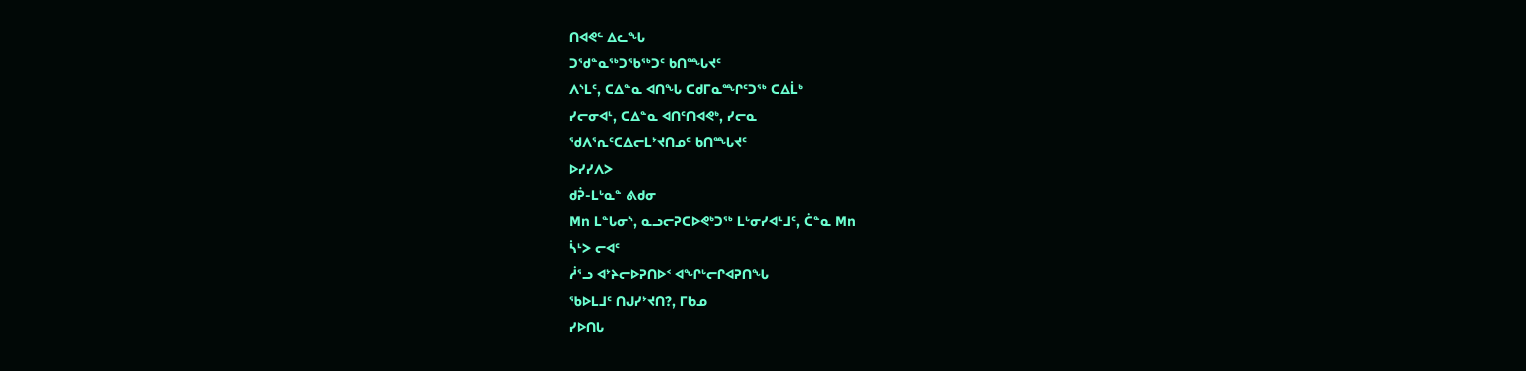ᑎᐊᕙᓪ ᐃᓚᖓ
ᑐᖁᓐᓇᖅᑐᖃᖅᑐᑦ ᑲᑎᙵᔪᑦ
ᐱᔅᒪᑦ, ᑕᐃᓐᓇ ᐊᑎᖓ ᑕᑯᒥᓇᙱᑦᑐᖅ ᑕᐃᒫᒃ
ᓯᓕᓂᐊᒻ, ᑕᐃᓐᓇ ᐊᑎᑦᑎᐊᕙᒃ, ᓯᓕᓇ
ᖁᐱᕐᕆᑦᑕᐃᓕᒪᔾᔪᑎᓄᑦ ᑲᑎᙵᔪᑦ
ᐅᓯᓯᐱᐳ
ᑯᕉ-ᒪᒡᓇᓐ ᕕᑯᓂ
Mn ᒪᓐᒐᓂᔅ, ᓇᓗᓕᕈᑕᐅᕙᒃᑐᖅ ᒪᒡᓂᓯᐊᒻᒧᑦ, ᑖᓐᓇ Mn
ᓵᒻᐳ ᓕᐊᑦ
ᓲᕐᓗ ᐊᔾᔨᓕᐅᕈᑎᐅᑉ ᐊᖏᒡᓕᒋᐊᕈᑎᖓ
ᖃᐅᒪᒧᑦ ᑎᒍᓯᔾᔪᑎ?, ᒥᑲᓄ
ᓯᐅᑎᒐ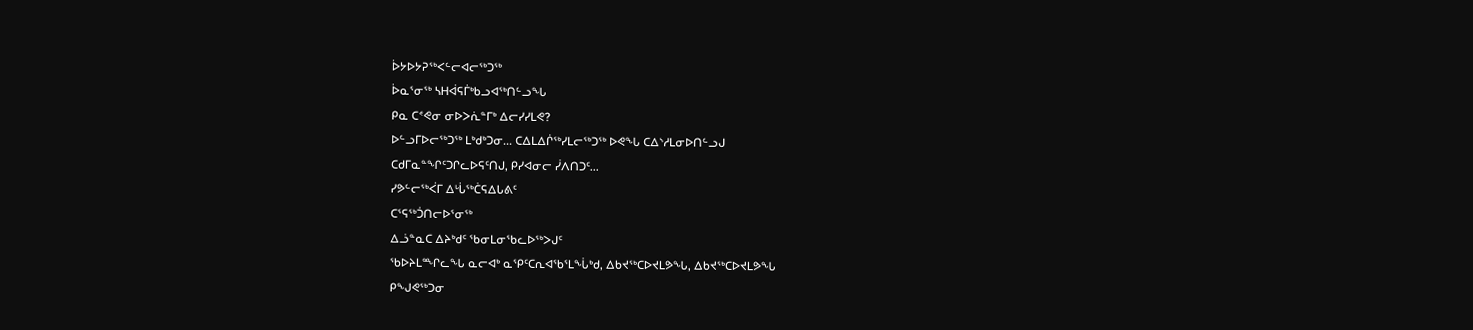ᐆᔭᐅᔭᕈᖅᐸᓪᓕᐊᓕᖅᑐᖅ
ᐆᓇᕐᓂᖅ ᓴᕼᐋᕋᒦᒃᑲᓗᐊᖅᑎᓪᓗᖓ
ᑭᓇ ᑕᕝᕙᓂ ᓂᐅᐳᕇᓐᒥᒃ ᐃᓕᓯᓯᒪᕙ?
ᐅᓪᓗᒥᐅᓕᖅᑐᖅ ᒪᒃᑯᒃᑐᓂ... ᑕᐃᒪᐃᒌᖅᓯᒪᓕᖅᑐᖅ ᐅᕙᖓ ᑕᐃᔅᓱᒪᓂᐅᑎᓪᓗᒍ
ᑕᑯᒥᓇᓐᖏᑦᑐᒋᓚᐅᕋᑦᑎᒍ, ᑭᓯᐊᓂᓕ ᓰᐱᑎᑐᑦ...
ᓯᕗᓪᓕᖅᐹᒥ ᐃᒡᒑᖅᑖᕋᐃᒐᕕᑦ
ᑕᕐᕋᖅᑑᑎᓕᐅᕐᓂᖅ
ᐃᓘᓐᓇᑕ ᐃᔨᒃᑯᑦ ᖃᓂᒪᓂᖃᓚᐅᖅᐳᒍᑦ
ᖃᐅᔨᒪᙱᓚᖓ ᓇᓕᐊᒃ ᓇᕿᑦᑕᕆᐊᖃᕐᒪᖔᒃᑯ, ᐃᑲᔪᖅᑕᐅᔪᒪᕗᖓ, ᐃᑲᔪᖅᑕᐅᔪᒪᕗᖓ
ᑭᖑᕙᖅᑐᓂ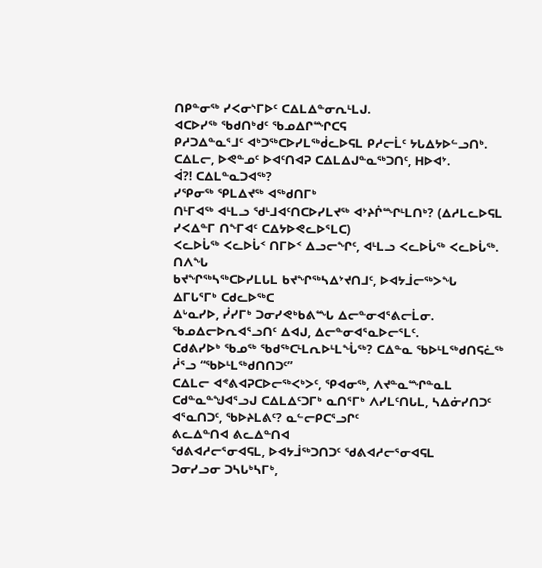ᑎᑭᓐᓂᖅ ᓯᐸᓂᔅᒥᐅᑦ ᑕᐃᒪᐃᓐᓂᕆᒻᒪᒍ.
ᐊᑕᐅᓯᖅ ᖃᑯᑎᒃᑯᑦ ᖃᓄᐃᒋᙱᑕᕋ
ᑭᓱᑐᐃᓐᓇᕐᒧᑦ ᐊᒃᑐᖅᑕᐅᓯᒪᖅᑰᓚᐅᕋᒪ ᑭᓱᓕᒫᑦ ᔭᒐᐃᔭᐅᓪᓗᑎᒃ.
ᑕᐃᒪᓕ, ᐅᕙᓐᓄᑦ ᐅᐊᑦᑎᐊᕈ ᑕᐃᒪᐃᒍᓐᓇᖅᑐᑎᑦ, ᕼᐅᐊᔾ.
ᐋ?! ᑕᐃᒪᓐᓇᑐᐊᖅ?
ᓯᕿᓂᖅ ᕿᒪᐃᔪᖅ ᐊᖅᑯᑎᒥᒃ
ᑎᒻᒥᐊᖅ ᐊᒻᒪᓗ ᖁᒻᒧᐊᑦᑎᑕᐅᓯᒪᔪᖅ ᐊᔾᔨᒌᙱᒻᒪᑎᒃ? (ᐃᓱᒪᓚᐅᕋᒪ ᓯᐸᐃᓐᒥ ᑎᖕᒥᐊᑦ ᑕᐃᔭᐅᕙᓚᐅᕐᒪᑕ)
ᐸᓚᐅᒑᖅ ᐸᓚᐅᒑᑉ ᑎᒥᐅᑉ ᐃᓗᓕᖏᑦ, ᐊᒻᒪᓗ ᐸᓚᐅᒑᖅ ᐸᓚᐅᒑᖅ.
ᑎᐱᖓ
ᑲᔪᖏᖅᓴᖅᑕᐅᓯᒪᒐᒪ ᑲᔪᖏᖅᓴᐃᔾᔪᑎᒧᑦ, ᐅᐊᔭᒨᓕᖅᐳᖓ
ᐃᒥᒐᕐᒥᒃ ᑕᑯᓚᐅᖅᑕ
ᐃᒡᓇᓯᐅ, ᓰᓯᒥᒃ ᑐᓂᓯᕙᒃᑲᕕᙵ ᐃᓕᓐᓂᐊᕐᕕᓕᒫᓂ.
ᖃᓄᐃᓕᐅᕆᐊᕐᓗᑎᑦ ᐃᐊᒍ, ᐃᓕᓐᓂᐊᕐᓇᐅᓕᕐᒪᑦ.
ᑕᑯᕕᓯᐅᒃ ᖃᓄᖅ ᖃᑯᖅᑕᒻᒪᕆᐅᒻᒪᖔᖅ? ᑕᐃᓐᓇ ᖃᐅᒻᒪᖅᑯᑎᕋᓛᖅ ᓲᕐᓗ “ᖃᐅᒻᒪᖅᑯᑎᑎᑐᑦ”
ᑕᐃᒪᓕ ᐊᕝᕕᐊᕈᑕᐅᓕᖅᐸᒃᐳᑦ, ᕿᐊᓂᖅ, ᐱᔪᓐᓇᙱᓐᓇᒪ
ᑕᑯᓐᓇᓐᖑᐊᕐᓗᒍ ᑕᐃᒪᐃᑦᑐᒥᒃ ᓇᑎᕐᒥᒃ ᐱᓯᒪᑦᑎᒐᒪ, ᓴᐃᓃᓯᑎᑐᑦ ᐊᕐᓇᑎᑐᑦ, ᖃᐅᔨᒪᕕᑦ? ᓇᓪᓕᑭᑕᕐᓗᒋᑦ
ᕕᓚᐃᓐᑎᐊ ᕕᓚᐃᓐᑎᐊ
ᖁᕕᐊᓱᓕᕐᓂᐊᕋᒪ, ᐅᐊᔭᒨᖅᑐᑎᑐᑦ ᖁᕕᐊᓱᓕᕐᓂᐊᕋᒪ
ᑐᓂᓯᓗᓂ ᑐᓴᒐᒃᓴᒥᒃ,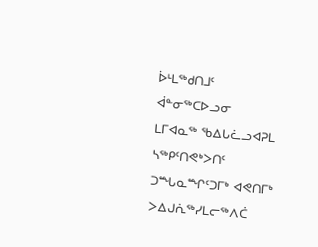ᐆᒻᒪᖅᑯᑎᒧᑦ ᐋᓐᓂᖅᑕᐅᓗᓂ
ᒪᒥᐊᓇᖅ ᖃᐃᒐᓛᓗᐊᕈᒪ
ᓴᖅᑭᑦᑎᕙᒃᐳᑎᑦ ᑐᙵᓇᙱᑦᑐᒥᒃ ᐊᕙᑎᒥᒃ
ᐳᐃᒍᕇᖅᓯᒪᓕᖅᐱᑖ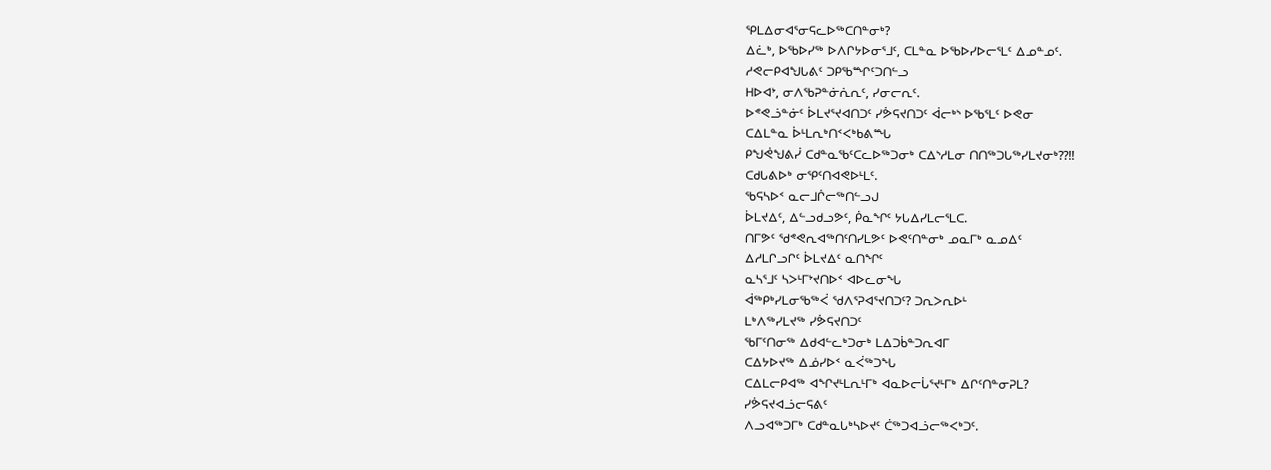ᕿᒪᐃᓂᐊᕐᓂᕋᓚᐅᖅᑕᑎᓐᓂᒃ?
ᐃᓛᒃ, ᐅᖃᐅᓯᖅ ᐅᐱᒋᔭᐅᓂᕐᒧᑦ, ᑕᒪᓐᓇ ᐅᖃᐅᓯᐅᓕᕐᒪᑦ ᐃᓄᓐᓄᑦ.
ᓱᕙᓕᑭᐊᖑᒐᕕᑦ ᑐᑭᖃᙱᑦᑐᑎᓪᓗ
ᕼᐅᐊᔾ, ᓂᐱᖃᕈᓐᓃᕇᕆᑦ, ᓯᓂᓕᕆᑦ.
ᐅᕝᕙᓘᓐᓃᑦ ᐆᒪᔪᕐᔪᐊᑎᑐᑦ ᓯᕘᕋᔪᑎᑐᑦ ᐋᓕᒃᔅ ᐅᖃᕐᒪᑦ ᐅᕙᓂ
ᑕᐃᒪᓐᓇ ᐆᒻᒪᕆᒃᑎᑉᐸᒃᑲᕕᙵ
ᑭᖑᕚᖑᕕᓰ ᑕᑯᓐᓇᖃᑦᑕᓚᐅᖅᑐᓂᒃ ᑕᐃᔅᓱᒪᓂ ᑎᑎᖅᑐᒐᖅᓯᒪᔪᓂᒃ??!!
ᑕᑯᒐᕕᐅᒃ ᓂᕿᑦᑎᐊᕙᐅᒻᒪᑦ.
ᖃᕋᓴᐅᑉ ᓇᓕᒧᒌᓕᖅᑎᓪᓗᒍ
ᐆᒪᔪᐃᑦ, ᐃᓪᓗᑯᓗᕗᑦ, ᑮᓇᖏᑦ ᔭᒐᐃᓯᒪᓕᕐᒪᑕ.
ᑎᒥᕗᑦ ᖁᕝᕙᕆᐊᖅᑎᑦᑎᓯᒪᕗᑦ ᐅᕙᑦᑎᓐᓂᒃ ᓄᓇᒥᒃ ᓇᓄᐃᑦ
ᐃᓱᒪᒋᓗᒋᑦ ᐆᒪᔪᐃᑦ ᓇᑎᖏᑦ
ᓇᓴᕐᒧᑦ ᓴᐳᒻᒥᔾᔪᑎᐅᑉ ᐊᐅᓚᓂᖓ
ᐋᖅᑭᒃᓯᒪᓂᖃᖅᐹ ᖁᐱᕐᕈᐊᕐᔪᑎᑐᑦ? ᑐᕆᐳᕆᐅᒻ
ᒪᒃᐱᖅᓯᒪᔪᖅ ᓯᕘᕋᔪᑎᑐᑦ
ᖃᒥᑦᑎᓂᖅ ᐃᑯᐊᓪᓚᒃᑐᓂᒃ ᒪᐃᑐᑳᓐᑐᕆᐊᒥ
ᑕᐃᔭᐅᔪᖅ ᐃᓅᓯᐅᑉ ᓇᐹᖅᑐᖓ
ᑕᐃᒪᓕᑭᐊᖅ ᐊᖏᔪᒻᒪᕆᒻᒥᒃ ᐊᓇᐅᓕᒑᕐᔪᒻᒥᒃ ᐃᒋᑦᑎᓐᓂᕈᒪ?
ᓯᕘᕋᔪᐊᓘᓕᕋᕕᑦ
ᐱᓗᐊᖅᑐᒥᒃ ᑕᑯᓐᓇᒐᒃᓴᐅᔪᑦ ᑖᖅᑐᐊᓘᓕᖅᐸᒃᑐᑦ.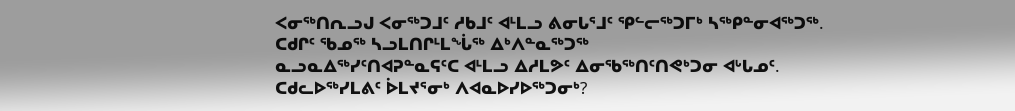ᐸᓂᖅᑎᕆᓗᒍ ᐸᓂᖅᑐᒧᑦ ᓱᑲᒧᑦ ᐊᒻᒪᓗ ᕕᓂᒐᕐᒧᑦ ᕿᓪᓕᖅᑐᒥᒃ ᓴᖅᑭᓐᓂᐊᖅᑐᖅ.
ᑕᑯᒋᑦ ᖃᓄᖅ ᓴᓗᒪᑎᒋᒻᒪᖔᖅ ᐃᒃᐱᓐᓇᖅᑐᖅ
ᓇᓗᓇᐃᖅᓯᑦᑎᐊᕈᓐᓇᕋᑦᑕ ᐊᒻᒪᓗ ᐃᓱᒪᕗᑦ ᐃᓂᖃᖅᑎᑦᑎᕙᒃᑐᓂ ᐊᒡᒐᓄᑦ.
ᑕᑯᓚᐅᖅᓯᒪᕕᑦ ᐆᒪᔪᕐᓂᒃ ᐱᐊᓇᐅᓯᐅᖅᑐᓂᒃ?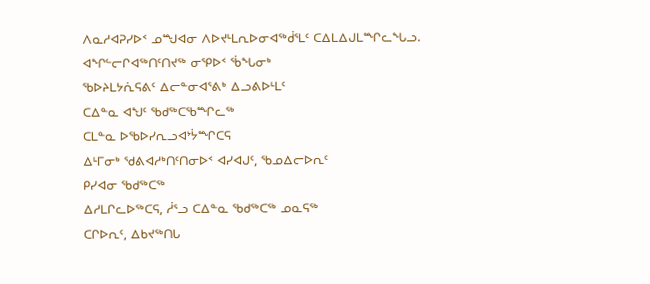ᐱᓇᓱᐊᕈᓯᐅᑉ ᓄᙳᐊᓂ ᐱᐅᔪᒻᒪᕆᐅᓂᐊᖅᑰᕐᒪᑦ ᑕᐃᒪᐃᒍᒪᙱᓚᖓᓗ.
ᐊᖏᓪᓕᒋᐊᖅᑎᑦᑎᔪᖅ ᓂᕿᐅᑉ ᖄᖓᓂᒃ
ᖃᐅᔨᒪᔭᕇᕋᕕᑦ ᐃᓕᓐᓂᐊᕐᕕᒃ ᐃᓗᕕᐅᒻᒪᑦ
ᑕᐃᓐᓇ ᐊᖑᑦ ᖃᑯᖅᑕᖃᙱᓚᖅ
ᑕᒪᓐᓇ ᐅᖃᐅᓯᕆᓗᐊᔾᔮᙱᑕᕋ
ᐃᒻᒥᓂᒃ ᖁᕕᐊᓱᒃᑎᑦᑎᓂᐅᑉ ᐊᓯᐊᒍᑦ, ᖃᓄᐃᓕᐅᕆᑦ
ᑭᓯᐊᓂ ᖃᑯᖅᑕᖅ
ᐃᓱᒪᒋᓚᐅᖅᑕᕋ, ᓲᕐᓗ ᑕᐃᓐᓇ ᖃᑯᖅᑕᖅ ᓄᓇᕋᖅ
ᑕᒋᐅᕆᑦ, ᐃᑲᔪᖅᑎᒐ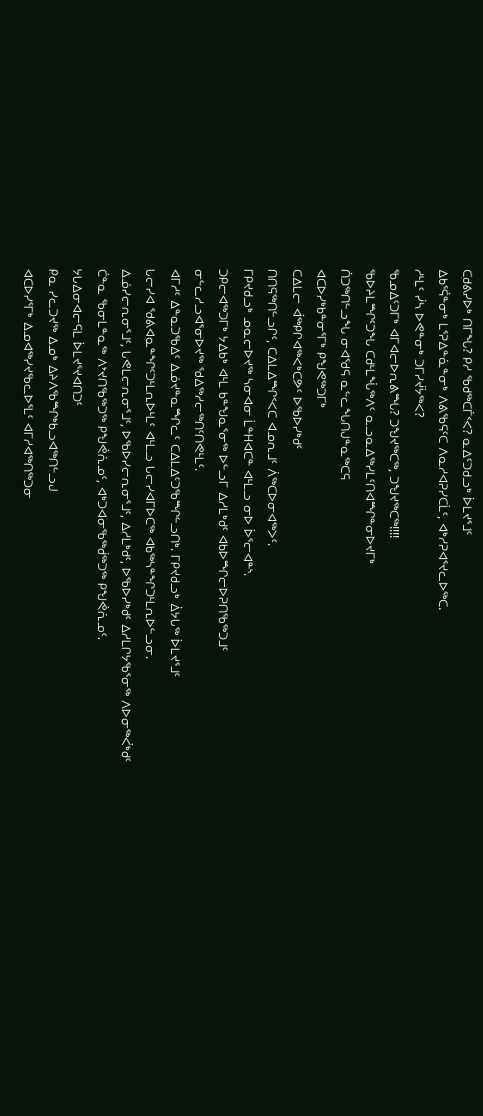ᑕᑯᕕᓯᐅᒃ ᑎᒥᖓ? ᑭᓱ ᖃᑯᖅᑕᒦᑉᐸ? ᓇᐃᑦᑐᑯᓗᒃ ᐆᒪᔪᕐᒧᑦ
ᐃᑲᕐᕌᓐᓂᒃ ᒪᕐᕈᐃᓐᓈᓐᓂᒃ ᐱᕕᖃᕋᑦᑕ ᐱᓇᓱᐊᕈᓯᑕᒫᑦ, ᐊᒃᓱᕈᐊᕐᔪᓚᐅᖅᑕ.
ᓱᒻᒪᑦ ᓰᓴ ᐅᕙᓐᓂᒃ ᑐᒥᓯᔫᔮᖅᐸ?
ᖃᓄᐃᑦᑐᒥᒃ ᐊᒥᐊᓕᐅᕆᕕᙵ? ᑐᖑᔪᖅᑕᖅ, ᑐᖑᔪᖅᑕᖅ!!!!
ᖃᐅᔨᒪᙱᑦᑐᖓ ᑕᑯᒻᒪᖔᖅᐱᑦ ᓇᓗᓇᐃᖅᓯᒪᑦᑎᐊᙱᓐᓂᐅᔪᒥᒃ
ᑏᑐᖅᑎᓪᓗᖓ ᓂᐊᖁᕋ ᓇᓪᓚᖓᑎᒍᓐᓇᖅᑕᕋ
ᐊᑕᐅᓯᒃᑲᓐᓂᕐᒥᒃ ᑭᖑᕙᖅᑐᒥᒃ
ᑕᐃᒪᓕ ᐋᖅᑭᒋᐊᖅᐸᒃᑕᕗᑦ ᐅᖃᐅᓯᒃᑯᑦ
ᑎᑎᕋᖅᑎᓪᓗᒋᑦ, ᑕᐃᒪᐃᙱᑉᐸᑕ ᐊᓄᕆᒧᑦ ᐲᖅᑕᐅᓂᐊᖅᐳᑦ.
ᒥᑭᔪᑯᓗᒃ ᓄᓇᓕᐅᔪᖅ ᓴᓂᐊᓂ ᒫᓐᕼᐊᑕᓐ ᐊᒻᒪᓗ ᓂᐅ ᐆᕐᓕᐊᓐᔅ.
ᑐᑭᓕᐊᖅᑐᒥᒃ ᔭᐃᑲᒃ ᐊᒻᒪ ᑲᓐᖑᓇᕐᓂᖅ ᐅᓪᓗᒥ ᐃᓱᒪᒃᑯᑦ ᐊᑲᐅᙱᓕᐅᕈᑎᖃᖅᑐᒧᑦ
ᓂᓪᓚᓱᓗᐊᕐᓂᐅᔪᖅ ᖁᐃᖅᓱᓕᖅᑎᑦᑎᕙᒻᒪᑦ.
ᐊᒥᓱᑦ ᐃᓐᓇᑐᖃᐃᑦ ᐃᓅᔪᓐᓇᙱᓚᑦ ᑕᐃᒪᐃᑦᑐᖃᙱᓪᓗᑎᒃ. ᒥᑭᔪᑯᓗᒃ ᐄᔭᒐᖅ ᐆᒪᔪᕐᒧᑦ
ᒐᓕᓯᐊ ᖁᕕᐊᓇᓐᖏᑦᑐᒻᒪᕆᐅᒻᒪᑦ ᐊᒻᒪᓗ ᒐᓕᓯᐊᒥᐅᑕᖅ ᐊᑲᖅᓴᓐᖏᑐᒻᒪᕆᐅᓪᓗᓂ.
ᐃᓅᓯᓕᕆᓂᕐᒧᑦ, ᒐᕙᒪᓕᕆᓂᕐᒧᑦ, ᐅᖃᐅᓯᓕᕆᓂᕐᒧᑦ, ᐃᓱᒪᒃᑯᑦ, ᐅᖃᐅᓯᒃᑯᑦ ᐃᓱᒪᒋᔭᖃᕐᓂᖅ ᐱᐅᓂᖅᐹᒃᑯᑦ
ᑖᓐᓇ ᖃᓂᒪᓐᓇᖅ ᐱᔾᔪᑎᖃᖅᑐᖅ ᑭᖑᕚᕇᓄᑦ, ᐊᒃᑐᐊᓂᖃᖅᑰᖅᑐᖅ ᑭᖑᕚᕇᓄᑦ.
ᔭᒐᐃᓂᐊᓕᕋᒪ ᐆᒪᔪᕐᔪᐊᑎᑐᑦ
ᑭᓇ ᓯᓚᑐᔪᖅ ᐃᓄᒃ ᐃᔨᐱᖃᙱᒃᑲᓗᐊᖅᑎᓪᓗᒍ
ᐊᑕᐅᓯᕐᒥᒃ ᐃᓄᐊᖅᓯᔪᖃᓚᐅᕐᒪᑦ ᐊᒥᓱᐊᖅᑎᖅᑐᓂ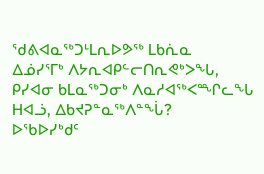ᖁᕕᐊᓇᖅᑐᒻᒪᕆᐅᕗᖅ ᒪᑲᕇᓇ
ᐃᓅᓯᕐᒥᒃ ᐱᔭᕆᐊᑭᓪᓕᑎᕆᕙᒃᐳᖓ, ᑭᓯᐊᓂ ᑲᒪᓇᖅᑐᓂᒃ ᐱᓇᓱᐊᖅᐸᙱᓚᖓ
ᕼᐊᓘ, ᐃᑲᔪᕈᓐᓇᖅᐱᓐᖔ?
ᐅᖃᐅᓯᒃᑯᑦ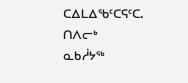ᑕᐃᒪᐃᖃᑦᑕᕋᑦᑕ.
ᑎᐱᓕᒃ ᓇᑲᓲᔭᖅ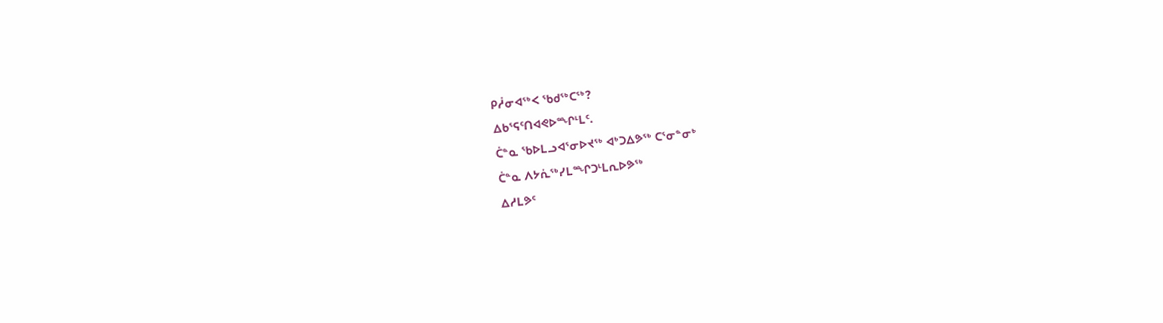ᑭᓲᓂᐊᖅᐸ ᖃᑯᖅᑕᖅ?
ᐃᑲᕐᕋᑦᑎᐊᕙᐅᙱᒻᒪᑦ.
ᑖᓐᓇ ᖃᐅᒪᓗᐊᕐᓂᐅᔪᖅ ᐊᒃᑐᐃᕗᖅ ᑕᕐᓂᓐᓂᒃ
ᑖᓐᓇ ᐱᔭᕇᖅᓯᒪᙱᑐᒻᒪᕆᐅᕗᖅ
ᐃᓱᒪᕗᑦ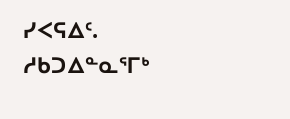ᓯᐸᕋᐃᑦ. ᓱᑲᑐᐃᓐᓇᕐᒥᒃ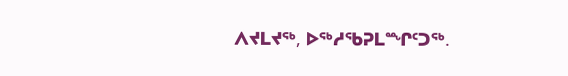ᐱᔪᒪᔪᖅ, ᐅᖅᓱᖃᕈᒪᙱᑦᑐᖅ.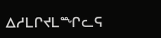ᐃᓱᒪᒋᔪᒪᙱᓚᕋ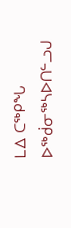ᒪᐃ ᑕᖅᑭᖓ ᐅᖅᑰᓂᖅᓴᐅᑎᓪᓗᒍ